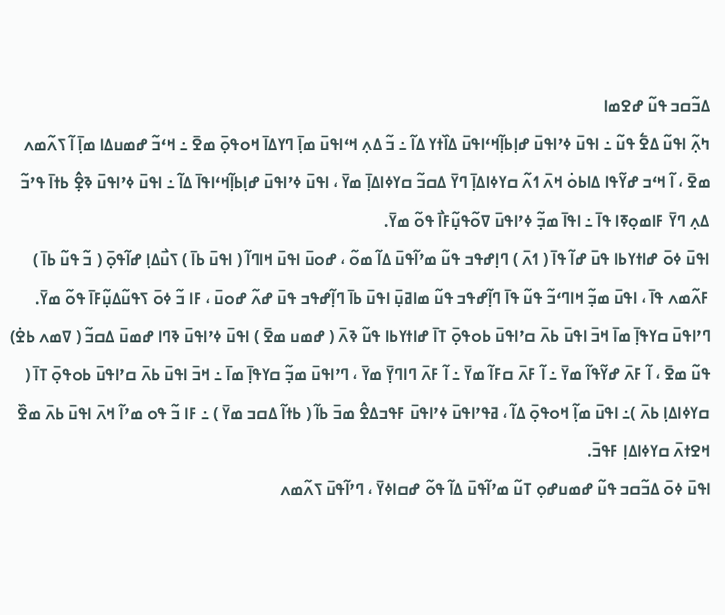ߡߏ߬ߛߏ ߟߎ߬ ߝߐߘߊ
ߤߍ߲߬ ߊߟߎ߬ ߡߐ߱ ߟߎ߬ ߸ ߊߟߎ߫ ߦߴߊߟߎ߫ ߝߊ߲ߕߊ߲߬ߞߵߊߟߎ߫ ߡߊ߰ߙߌ ߡߊ߬ ߸ ߏ߬ ߡߍ߲ ߞߵߊߟߎ߫ ߘߊ߲߫ ߣߌߡߊ߫ ߞߋߟߋ߲߫ ߘߐ߫ ߸ ߞߵߏ߬ ߝߘߎߡߊ ߘߊ߲߫ ߊ߬ ߖߍ߬ߘߍ ߘߐ߫ ، ߊ߬ ߞߵߏ ߝߌ߬ߟߊ ߡߊߕߋ߭ ߞߍ߫ ߗߍ߬ ߛߌߦߊߡߊ߲߫ ߣߌ߫ ߡߛߏ߬ ߛߌߦߊߡߊ߲߫ ߘߌ߫ ، ߊߟߎ߫ ߦߴߊߟߎ߫ ߝߊ߲ߕߊ߲߬ߞߵߊߟߊ߫ ߡߊ߬ ߸ ߊߟߎ߫ ߦߴߊߟߎ߫ ߢߐ߲߮ ߕߙߊ߫ ߟߴߏ߬ ߡߍ߲ ߣߌ߫ ߓߊߘߋ߲ߧߊ ߟߊ߫ ߸ ߊߟߊ߫ ߘߏ߲߬ ߦߴߊߟߎ߫ ߜߋ߬ߟߎ߲߬ߓߊ߯ ߟߋ߬ ߘߌ߫.
ߊߟߎ߫ ߦߋ߫ ߝߊߙߌߕߊ ߟߎ߫ ߝߊ߬ ߟߊ߫ ( ߗߍ߫ ) ߣߊ߲ߝߟߏ ߟߎ߬ ߘߴߊ߬ߟߎ߫ ߡߊ߬ ߘߋ߬ ، ߝߋߎ߫ ߊߟߎ߫ ߞߊߣߊ߬ ( ߊߟߎ߫ ߕߊ߫ ) ߖߎ߯ߡߊ߲ ߝߊ߬ߟߋ߲߫ ( ߏ߬ ߟߎ߬ ߕߊ߫ ) ߓߍ߬ߘߍ ߟߊ߫ ، ߊߟߎ߫ ߘߏ߲߬ ߞߊߣߵߏ߬ ߟߎ߬ ߟߊ߫ ߣߊ߲߬ߝߟߏ ߟߎ߬ ߘߊߥߎ߲߫ ߊߟߎ߫ ߕߊ߫ ߣߊ߲߬ߝߟߏ ߟߎ߫ ߝߍ߬ ߝߋߎ߫ ، ߓߊ ߏ߬ ߦߋ߫ ߖߟߎ߬ߡߎ߲߬ߓߊ߫ ߟߋ߬ ߘߌ߫.
ߣߴߊߟߎ߫ ߛߌߟߊ߲߫ ߘߊ߫ ߞߏ߫ ߊߟߎ߫ ߕߍ߫ ߛߴߊߟߎ߫ ߕߋߟߋ߲߫ ߠߊ߫ ߝߊߙߌߕߊ ߟߎ߬ ߢߍ߫ ( ߝߘߎ ߘߐ߫ ) ߊߟߎ߫ ߦߴߊߟߎ߫ ߢߣߊ ߝߘߎ߫ ߡߛߏ߬ ( ߜߘߍ ߕߐ߭) ߟߎ߬ ߘߐ߫ ، ߊ߬ ߓߍ߫ ߝߌ߬ߟߊ߬ ߘߌ߫ ߸ ߊ߬ ߓߍ߫ ߛߓߊ߬ ߘߌ߫ ߸ ߊ߬ ߓߍ߫ ߣߊߣߌ߲߫ ߘߌ߫ ، ߣߴߊߟߎ߫ ߘߏ߲߬ ߛߌߟߊ߲߫ ߘߊ߫ ߸ ߞߏ߫ ߊߟߎ߫ ߕߍ߫ ߛߴߊߟߎ߫ ߕߋߟߋ߲߫ ߠߊ߫ ( ߛߌߦߊߡߊ߲ ߕߍ߫ )߸ ߊߟߎ߫ ߘߊ߲߬ ߞߋߟߋ߲߫ ߡߊ߬ ، ߥߟߴߊߟߎ߫ ߦߴߊߟߎ߫ ߓߟߏߡߐ߮ ߘߏ߫ ߕߊ߬ ( ߕߙߊ߬ ߡߛߏ ߘߌ߫ ) ߸ ߓߊ ߏ߬ ߟߋ ߘߴߊ߬ ߞߍ߫ ߊߟߎ߫ ߕߍ߫ ߘߐ߰ ߞߐߙߍ߫ ߛߌߦߊߡߊ߲ ߓߟߏ߫.
ߊߟߎ߫ ߦߋ߫ ߡߏ߬ߛߏ ߟߎ߬ ߝߘߎߝߋ߲ ߠߎ߬ ߘߴߊ߬ߟߎ߫ ߡߊ߬ ߟߋ߬ ߝߛߊߦߌ߫ ، ߣߴߊ߬ߟߎ߫ ߖߍ߬ߘߍ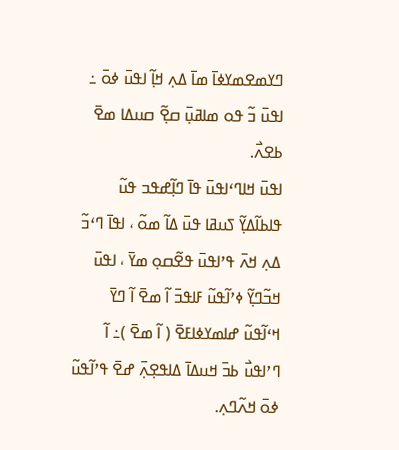ߣߌߘߐߘߌߦߊ߫ ߘߊ߫ ߡߍ߲ ߞߊ߲߬ ߊߟߎ߫ ߦߋ߫ ߸ ߊߟߎ߫ ߏ߬ ߟߋ ߘߊߥߎ߲߫ ߛߐ߲߬ ߛߎߡߊ ߘߐ߫ ߕߐߍ߯.
ߊߟߎ߫ ߞߊߣߵߊߟߎ߫ ߟߊ߫ ߣߊ߲߬ߝߟߏ ߟߎ߬ ߟߊߕߊ߬ߡߌ߲߬ ߖߎߥߊ ߟߎ߫ ߡߊ߬ ߘߋ߬ ، ߊߟߊ߫ ߣߵߏ߬ ߡߍ߲ ߞߍ߫ ߟߴߊߟߎ߫ ߟߐ߬ߛߋ߲ ߘߌ߫ ، ߊߟߎ߫ ߞߏ߬ߣߌ߲߬ ߦߴߊ߬ߟߎ߬ ߓߊߟߏ߫ ߊ߬ ߘߐ߫ ߊ߬ ߣߌ߫ ߞߵߊ߬ߟߎ߬ ߝߊߘߌߦߊߓߐ߫ ( ߊ߬ ߘߐ߫ )߸ ߊ߬ ߣߴߊߟߎ߯ ߕߏ߫ ߞߎߡߊ߫ ߡߊߟߐ߲ߍ߲߫ ߝߐ߫ ߟߴߊ߬ߟߎ߬ ߦߋ߫ ߞߍ߬ߣߍ߲.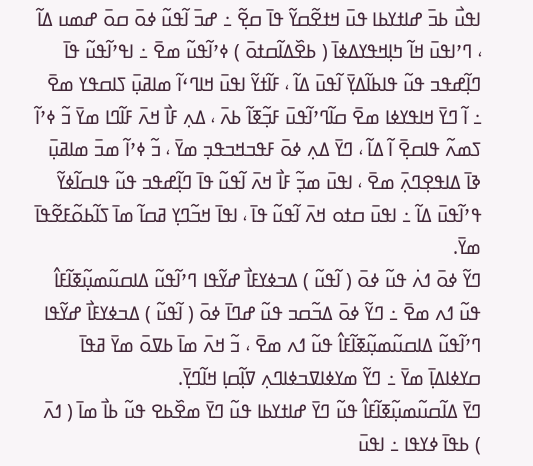ߊߟߎ߯ ߕߏ߫ ߝߊߙߌߕߊ ߟߎ߫ ߞߙߐ߬ߛߌ߬ ߟߊ߫ ߛߐ߲߬ ߸ ߝߏ߫ ߊ߬ߟߎ߬ ߦߋ߫ ߛߋ߫ ߝߘߎ ߡߊ߬ ، ߣߴߊߟߎ߫ ߞߊ߬ ߤߊ߲ߞߟߌߡߦߊ߫ ( ߕߐ߰ߡߊ߬ߛߙߋ߫ ) ߦߴߊ߬ߟߎ߬ ߘߐ߫ ߸ ߊߟߴߊ߬ߟߎ߬ ߟߊ߫ ߣߊ߲߬ߝߟߏ ߟߎ߬ ߟߊߕߊ߬ߡߌ߲߫ ߊ߬ߟߎ߫ ߡߊ߬ ، ߓߊ߬ߙߌ߬ ߊߟߎ߫ ߞߊߣߵߊ߬ ߘߊߥߎ߲߫ ߖߊߛߟߌ ߘߐ߫ ߸ ߊ߬ ߣߌ߫ ߞߊߟߌߦߊ ߘߐ߫ ߛߊ߬ߣߴߊ߬ߟߎ߫ ߓߏ߲߬ߧߊ߬ ߕߍ߫ ، ߡߍ߲ ߓߊ߯ ߞߍ߫ ߓߊ߬ߣߊ ߘߌ߫ ߏ߬ ߦߴߊ߬ ߖߘߍ߬ ߟߊߛߐ߲߫ ߊ߬ ߡߊ߬ ، ߣߌ߫ ߡߍ߲ ߦߋ߫ ߓߟߏߞߏߟߏ߲ ߘߌ߫ ، ߏ߬ ߦߴߊ߬ ߘߏ߫ ߘߊߥߎ߲߫ ߢߊ߫ ߡߊߟߐ߲ߣߍ߲߫ ߘߐ߫ ، ߊߟߎ߫ ߘߏ߲߬ ߓߊ߯ ߞߍ߫ ߊ߬ߟߎ߬ ߟߊ߫ ߣߊ߲߬ߝߟߏ ߟߎ߬ ߟߊߛߊ߬ߦߌ߬ ߟߴߊ߬ߟߎ߫ ߡߊ߬ ߸ ߊߟߎ߫ ߛߙߋ ߞߍ߫ ߊ߬ߟߎ߬ ߟߊ߫ ، ߊߟߊ߫ ߞߏ߬ߣߌ߲ ߥߛߊ߬ ߘߊ߫ ߖߊ߬ߕߋ߬ߓߐ߬ߟߊ߫ ߘߌ߫.
ߣߌ߬ ߦߋ߫ ߗߍ߭ ߟߎ߬ ߦߋ߫ ( ߊ߬ߟߎ߬ ) ߡߏߦߌߓߊ߯ ߝߌ߬ߟߊ ߣߴߊ߬ߟߎ߬ ߡߊߛߎ߬ߘߎ߲߬ߧߊ߬ߓߊ߮ ߟߎ߬ ߗߍ ߘߐ߫ ߸ ߣߌ߬ ߦߋ߫ ߡߏ߬ߛߏ ߟߎ߬ ߝߣߊ߫ ߦߋ߫ ( ߊ߬ߟߎ߬ ) ߡߏߦߌߓߊ߯ ߝߌ߬ߟߊ ߣߴߊ߬ߟߎ߬ ߡߊߛߎ߬ߘߎ߲߬ߧߊ߬ߓߊ߮ ߟߎ߬ ߗߍ ߘߐ߫ ، ߏ߬ ߞߍ߫ ߘߊ߫ ߕߜߋ߫ ߘߌ߫ ߥߟߊ߫ ߛߌߦߊߡߊ߲߫ ߘߌ߫ ߸ ߣߌ߬ ߘߌߦߊߜߏߦߊߣߍ߲ ߜߊ߲߬ߛߊ߲ ߞߊ߬ߣߌ߲߫.
ߣߌ߫ ߡߊ߬ߛߎ߬ߘߎ߲߬ߧߊ߬ߓߊ߮ ߟߎ߬ ߣߌ߫ ߝߊߙߌߕߊ ߟߎ߬ ߣߌ߫ ߘߐ߰ߕߐ ߟߎ߬ ߕߊ߯ ߘߊ߫ ( ߗߍ߫ ) ߕߟߊ߫ ߦߌߟߊ ߸ ߊߟߎ߫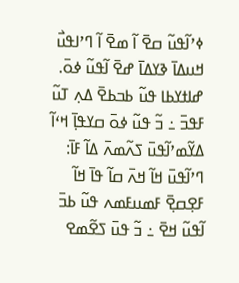ߦߴߊ߬ߟߎ߬ ߛߐ߫ ߊ߬ ߘߐ߫ ߊ߬ ߣߴߊߟߎ߯ ߞߎߡߊ߫ ߢߌߡߊ߫ ߝߐ߫ ߊ߬ߟߎ߬ ߦߋ߫.
ߝߊߙߌߕߊ ߟߎ߬ ߕߏߕߐ߫ ߡߍ߲ ߠߎ߬ ߓߟߏ߫ ߸ ߏ߬ ߟߎ߬ ߦߋ߫ ߛߌߟߊ߲߫ ߞߵߊ߬ ߡߌ߬ߘߴߊ߬ߟߎ߫ ߖߍ߬ߘߍ߫ ߡߊ߬ ߓߊ߫: ߣߴߊ߬ߟߎ߫ ߞߊ߬ ߞߍ߫ ߛߊ߬ ߟߊ߫ ߞߊ߬ ߓߐ߲ߛߐ߲߫ ߓߘߎߓߘߍ ߟߎ߬ ߕߏ߫ ߊ߬ߟߎ߬ ߞߐ߫ ߸ ߏ߬ ߟߎ߫ ߖߐ߬ߘߐ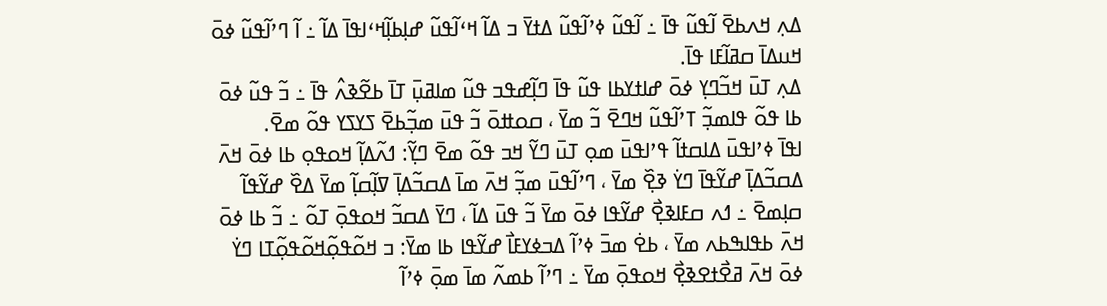ߡߍ߲ ߞߍߕߐ߫ ߊ߬ߟߎ߬ ߟߊ߫ ߸ ߊ߬ߟߎ߬ ߦߴߊ߬ߟߎ߬ ߡߙߌ߫ ߏ ߡߊ߬ ߞߵߊ߬ߟߎ߬ ߝߊ߲ߕߊ߲߬ߞߵߊߟߊ߫ ߡߊ߬ ߸ ߊ߬ ߣߴߊ߬ߟߎ߬ ߦߋ߫ ߞߎߡߊ߫ ߛߥߊ߬ߓߊ ߟߊ߫.
ߡߍ߲ ߠߎ߫ ߞߏ߬ߣߌ߲ ߦߋ߫ ߝߊߙߌߕߊ ߟߎ߬ ߟߊ߫ ߣߊ߲߬ߝߟߏ ߟߎ߬ ߘߊߥߎ߲߫ ߠߊ߫ ߕߐ߬ߢߍ߮ ߟߊ߫ ߸ ߏ߬ ߟߎ߬ ߦߋ߫ ߕߊ ߟߋ߬ ߟߊߘߏ߲߬ ߠߴߊ߬ߟߎ߬ ߞߣߐ߫ ߏ߬ ߘߌ߫ ، ߛߋߚߋ߫ ߏ߬ ߟߎ߫ ߘߏ߲߬ߕߐ߫ ߖߌߖߌ ߟߋ߬ ߘߐ߫.
ߊߟߊ߫ ߦߴߊߟߎ߫ ߡߊߛߙߊ߬ ߟߴߊߟߎ߫ ߘߋ߲ ߠߎ߫ ߣߌ߬ ߞߏ ߟߋ߬ ߘߐ߫ ߣߌ߲߬: ߗߍ߬ߡߊ߲߬ ߞߋߟߋ߲ ߕߊ ߦߋ߫ ߞߍ߫ ߡߛߏ߬ߡߊ߲߫ ߝߌ߬ߟߊ߫ ߣߌ߭ ߢߐ߲߰ ߘߌ߫ ، ߣߴߊ߬ߟߎ߫ ߘߏ߲߬ ߞߍ߫ ߘߊ߫ ߡߛߏ߬ߡߊ߲߫ ߜߊ߲߬ߛߊ߲߬ ߘߌ߫ ߡߐ߰ ߝߌ߬ߟߊ߬ ߛߊ߲ߘߐ߫ ߸ ߗߍ ߛߓߊߢߐ߲߯ ߝߌ߬ߟߊ ߦߋ߫ ߘߌ߫ ߏ߬ ߟߎ߫ ߡߊ߬ ، ߣߌ߫ ߡߛߏ߬ ߞߋߟߋ߲߫ ߠߋ߬ ߸ ߏ߬ ߕߊ ߦߋ߫ ߞߍ߫ ߕߟߊߒߕߍ ߘߌ߫ ، ߕߐ߭ ߘߏ߫ ߦߴߊ߬ ߡߏߦߌߓߊ߯ ߝߌ߬ߟߊ ߕߊ ߘߌ߫: ߏ ߞߋ߬ߟߋ߲߬ߞߋ߬ߟߋ߲߬ߠߊ ߣߌ߭ ߦߋ߫ ߞߍ߫ ߥߐ߯ߙߐߢߐ߲߯ ߞߋߟߋ߲߫ ߘߌ߫ ߸ ߣߴߊ߬ ߕߘߍ߬ ߘߊ߫ ߘߋ߲߫ ߦߴߊ߬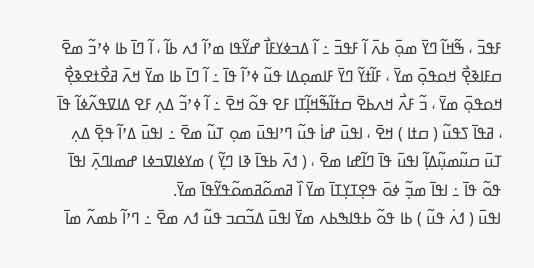ߓߟߏ߫ ، ߒ߬ߞߊ߬ ߣߌ߫ ߘߋ߲߫ ߕߍ߫ ߊ߬ ߓߟߏ߫ ߸ ߊ߬ ߡߏߦߌߓߊ߯ ߝߌ߬ߟߊ ߘߴߊ߬ ߗߍ ߕߊ߬ ، ߊ߬ ߣߊ߫ ߕߊ ߦߴߏ߬ ߘߐ߫ ߛߓߊߢߐ߲߯ ߞߋߟߋ߲߫ ߘߌ߫ ، ߓߊ߬ߙߌ߬ ߣߌ߫ ߓߊߘߋ߲ߡߊ ߟߎ߬ ߦߴߊ߬ ߟߊ߫ ߸ ߊ߬ ߣߊ߫ ߕߊ ߘߌ߫ ߞߍ߫ ߥߐ߯ߙߐߢߐ߲߯ ߞߋߟߋ߲߫ ߘߌ߫ ، ߏ߬ ߓߍ߯ ߞߍߕߐ߫ ߛߙߊ߬ߒ߬ߞߊ߲߬ߠߊ ߓߐ ߟߋ߬ ߞߐ߫ ߸ ߊ߬ ߦߴߏ߬ ߡߍ߲ ߓߐ ߡߊߜߟߍ߬ߦߊ߬ ߟߊ߫ ، ߥߟߊ߫ ߖߟߎ߬ ( ߛߙߊ ) ߞߐ߫ ، ߊߟߎ߫ ߝߊ߭ ߟߎ߬ ߣߴߊߟߎ߫ ߘߋ߲ ߠߎ߬ ߘߐ߫ ߸ ߊߟߎ߫ ߡߴߊ߬ ߟߐ߲߫ ߡߍ߲ ߠߎ߫ ߛߎ߬ߘߎ߲߬ߡߊ߲߬ ߊߟߎ߫ ߟߊ߫ ߣߊ߬ߝߊ ߘߐ߫ ، ( ߗߍ߫ ߕߟߊ߫ ߢߊ ߣߌ߲߬ ) ߘߌߦߊߜߏߦߊ ߝߘߊߣߍ߲߫ ߊߟߊ߫ ߟߋ߬ ߟߊ߫ ߸ ߊߟߊ߫ ߘߏ߲߬ ߦߋ߫ ߟߐ߲ߠߌ߲ߠߊ߫ ߘߌ߫ ߊ߰ ߥߘߋ߬ߥߘߋ߬ߟߌ߬ߟߊ߫ ߘߌ߫.
ߊߟߎ߫ ( ߗߍ߭ ߟߎ߬ ) ߕߊ ߟߋ߬ ߕߟߊߒߕߍ ߘߌ߫ ߊߟߎ߫ ߡߏ߬ߛߏ ߟߎ߬ ߗߍ ߘߐ߫ ߸ ߣߴߊ߬ ߕߘߍ߬ ߘߊ߫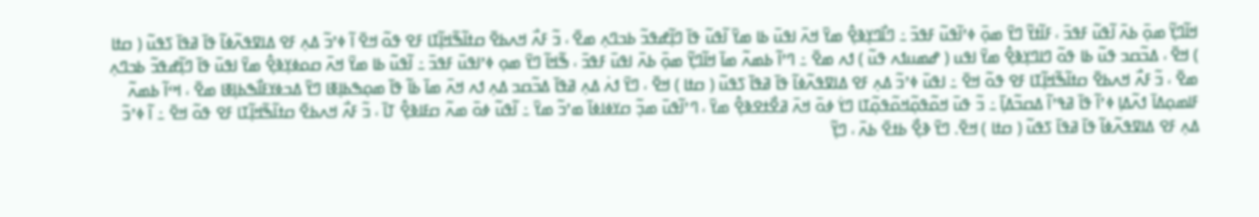ߞߊ߬ߣߌ߲߬ ߘߋ߲߫ ߕߍ߫ ߊ߬ߟߎ߬ ߓߟߏ߫ ، ߓߊ߬ߙߌ߬ ߣߌ߫ ߘߋ߲߫ ߦߴߊ߬ߟߎ߬ ߓߟߏ߫ ߸ ߣߊ߯ߣߌ߲ߢߐ߲߮ ߘߌ߫ ߞߍ߫ ߊߟߎ߫ ߕߊ ߘߌ߫ ߊ߬ߟߎ߬ ߟߊ߫ ߣߊ߲߬ߝߟߏ߬ ߕߏߣߍ߲ ߘߐ߫ ، ߏ߬ ߓߍ߯ ߞߍߕߐ߫ ߛߙߊ߬ߒ߬ߞߊ߲߬ߠߊ ߓߐ ߟߋ߬ ߞߐ߫ ߊ߬ ߦߴߏ߬ ߡߍ߲ ߓߐ ߡߊߜߟߍ߬ߦߊ߬ ߟߊ߫ ߥߟߊ߫ ߖߟߎ߬ ( ߛߙߊ ) ߞߐ߫ ، ߡߏ߬ߛߏ ߟߎ߬ ߕߊ ߟߋ߬ ߣߊߣߌ߲ߢߐ߲߮ ߘߌ߫ ߊߟߎ ( ߝߘߎߗߍ ߟߎ߬ ) ߗߍ ߘߐ߫ ߸ ߣߴߊ߬ ߕߘߍ߬ ߘߊ߫ ߞߊ߬ߣߌ߲߬ ߘߋ߲߫ ߕߍ߫ ߊߟߎ߫ ߓߟߏ߫ ، ߒ߬ߞߊ߬ ߣߌ߫ ߘߋ߲ ߦߴߊߟߎ߫ ߓߟߏ߫ ߸ ߊ߬ߟߎ߬ ߕߊ ߘߌ߫ ߞߍ߫ ߛߋߦߌ߲ߢߐ߲߮ ߘߌ߫ ߊߟߎ߫ ߟߊ߫ ߣߊ߲߬ߝߟߏ߬ ߕߏߣߍ߲ ߘߐ߫ ، ߏ߬ ߓߍ߯ ߞߍߕߐ߫ ߛߙߊ߬ߒ߬ߞߊ߲߬ߠߊ ߓߐ ߟߋ߬ ߞߐ߫ ߸ ߊߟߎ߫ ߦߴߏ߬ ߡߍ߲ ߓߐ ߡߊߜߟߍ߬ߦߊ߬ ߟߊ߫ ߥߟߊ߫ ߖߟߎ߬ ( ߛߙߊ ) ߞߐ߫ ، ߣߌ߫ ߗߍ߭ ߡߍ߲ ߥߟߊ߫ ߡߏ߬ߛߏ ߡߍ߲ ߗߍ ߞߍ߫ ߘߊ߫ ߕߊ߬ ߟߊ߫ ߘߋ߲ߒߕߊ߲ߧߊ ߣߌ߫ ߡߏߦߌߓߊ߯ߒߕߊ߲ߧߊ ߘߐ߫ ، ߞߵߊ߬ ߕߘߍ߬ ߓߊߘߋ߲ߡߊ߫ ߗߍ߬ߡߊ߲ ߦߴߊ߬ ߟߊ߫ ߥߟߴߊ߬ ߡߛߏ߬ߡߊ߲߫ ߸ ߏ߬ ߟߎ߫ ߞߋ߬ߟߋ߲߬ߞߋ߬ߟߋ߲߬ߠߊ ߣߌ߭ ߦߋ߫ ߞߍ߫ ߥߐ߯ߙߐߢߐ߲߮ ߘߌ߫ ، ߣߴߊ߬ߟߎ߫ ߘߏ߲߬ ߛߌߦߊߦߊ߫ ߘߴߏ߬ ߘߌ߫ ߸ ߊ߬ߟߎ߬ ߦߋ߫ ߘߍ߬ ߛߓߊߢߐ߲߮ ߠߊ߫ ، ߏ߬ ߓߍ߯ ߞߍߕߐ߫ ߛߙߊ߬ߒ߬ߞߊ߲߬ߠߊ ߓߐ ߟߋ߬ ߞߐ߫ ߸ ߊ߬ ߦߴߏ߬ ߡߍ߲ ߓߐ ߡߊߜߟߍ߬ߦߊ߬ ߟߊ߫ ߥߟߊ߫ ߖߟߎ߬ ( ߛߙߊ ) ߞߐ߫. ߣߌ߫ ߢߐ߲߯ ߕߙߐ߫ ߕߍ߫ ، ߣߌ߲߬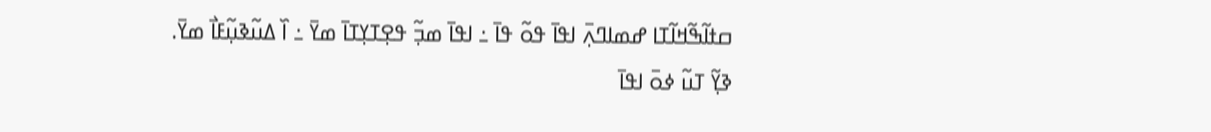ߛߙߊ߬ߒ߬ߞߊ߬ߠߊ ߝߘߊߣߍ߲߫ ߊߟߊ߫ ߟߋ߬ ߟߊ߫ ߸ ߊߟߊ߫ ߘߏ߲߬ ߟߐ߲ߠߌ߲ߠߊ߫ ߘߌ߫ ߸ ߊ߰ ߡߎ߬ߢߎ߲߬ߓߊ߯ ߘߌ߫.
ߢߌ߲߬ ߠߎ߬ ߦߋ߫ ߊߟߊ߫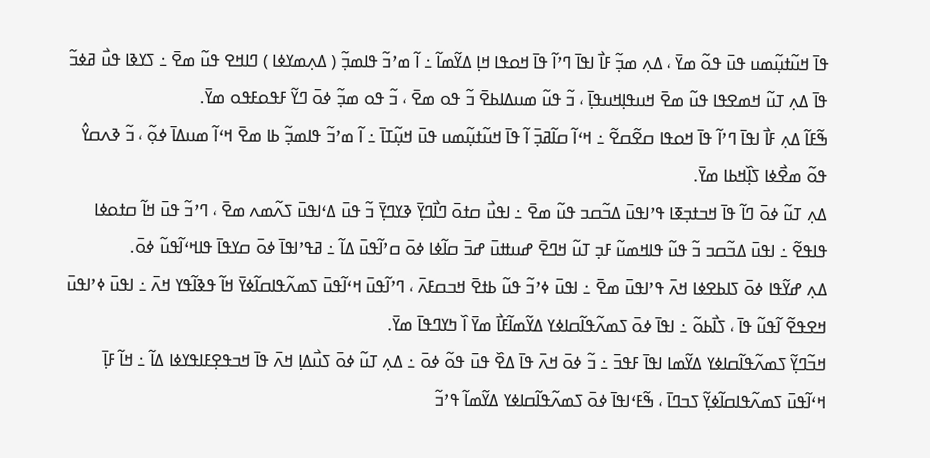ߟߊ߫ ߞߎ߬ߙߎ߲߬ߘߎ ߟߎ߫ ߟߋ߬ ߘߌ߫ ، ߡߍ߲ ߘߏ߲߬ ߓߊ߯ ߊߟߊ߫ ߣߴߊ߬ ߟߊ߫ ߞߋߟߊ ߞߊ߲ ߡߌ߬ߘߊ߬ ߸ ߊ߬ ߘߴߏ߬ ߟߊߘߏ߲߬ ( ߡߍ߲ߘߌߦߊ ) ߣߊߞߐ ߟߎ߬ ߘߐ߫ ߸ ߖߌߢߊ ߟߎ߯ ߥߦߏ߬ ߟߊ߫ ߡߍ߲ ߠߎ߬ ߞߘߐߟߊ ߟߎ߬ ߘߐ߫ ߞߎߟߊ߲ߞߎߟߊ߲߫ ، ߏ߬ ߟߎ߬ ߘߎߡߊߕߐ߫ ߏ߬ ߟߋ ߘߐ߫ ، ߏ߬ ߟߋ ߘߏ߲߬ ߦߋ߫ ߣߌ߬ ߓߟߋߓߟߋ ߘߌ߫.
ߒ߬ߓߊ߬ ߡߍ߲ ߓߊ߯ ߊߟߊ߫ ߣߴߊ߬ ߟߊ߫ ߞߋߟߊ ߛߐ߬ߛߐ߬ ߸ ߞߵߊ߬ ߛߊ߬ߥߏ߲߫ ߊ߬ ߟߊ߫ ߞߎ߬ߙߎ߲߬ߘߎ ߟߎ߫ ߞߎ߲߬ߠߊ߫ ߸ ߊ߬ ߘߴߏ߬ ߟߊߘߏ߲߬ ߕߊ ߘߐ߫ ߞߵߊ߬ ߘߎߡߊ߫ ߦߋ߲߬ ، ߏ߬ ߢߍߛߌ߮ ߟߋ߬ ߘߐ߯ߦߊ ߖߊ߲߰ߞߕߊ ߘߌ߫.
ߡߍ߲ ߠߎ߬ ߦߋ߫ ߣߊ߬ ߟߊ߫ ߞߏߙߏ߲ߧߊ ߟߴߊߟߎ߫ ߡߏ߬ߛߏ ߟߎ߬ ߘߐ߫ ߸ ߊߟߎ߯ ߛߙߋ߫ ߣߊ߯ߣߌ߲߫ ߢߌߣߌ߲߫ ߏ߬ ߟߎ߫ ߡߵߊߟߎ߫ ߖߍ߬ߘߍ ߘߐ߫ ، ߣߴߏ߬ ߟߎ߫ ߞߊ߬ ߛߙߋߦߊ ߟߊߟߐ߬ ߸ ߊߟߎ߫ ߡߏ߬ߛߏ ߏ߬ ߟߎ߬ ߟߊߞߘߎ߬ ߓߏ߲ ߠߎ߬ ߞߣߐ߫ ߝߎߚߎ߫ ߝߏ߫ ߛߊ߬ߦߊ ߦߋ߫ ߛߴߊ߬ߟߎ߫ ߡߊ߬ ߸ ߥߟߴߊߟߊ߫ ߦߋ߫ ߛߌߟߊ߫ ߟߊߞߵߊ߬ߟߎ߬ ߦߋ߫.
ߡߍ߲ ߝߌ߬ߟߊ ߦߋ߫ ߖߊߕߐߦߊ ߞߍ߫ ߟߴߊߟߎ߫ ߘߐ߫ ߸ ߊߟߎ߫ ߦߴߏ߬ ߟߎ߬ ߕߙߐ߫ ߞߏߛߓߍ߫ ، ߣߴߊ߬ߟߎ߫ ߞߵߊ߬ߟߎ߫ ߖߘߍ߬ߟߊߛߊ߬ߦߌ߫ ߞߊ߬ ߟߢߊ߬ߟߌ ߞߍ߫ ߸ ߊߟߎ߫ ߦߴߊߟߎ߫ ߞߐߟߐ߬ ߊ߬ߟߎ߬ ߟߊ߫ ، ߖߊ߯ߕߋ߬ ߸ ߊߟߊ߫ ߦߋ߫ ߖߘߍ߬ߟߊ߬ߛߊߦߌ ߡߌ߬ߘߊ߬ߓߊ߯ ߘߌ߫ ߊ߰ ߤߌߣߟߊ߫ ߘߌ߫.
ߞߏ߬ߣߌ߲߬ ߖߘߍ߬ߟߊ߬ߛߊߦߌ ߡߌ߬ߘߊ ߊߟߊ߫ ߓߟߏ߫ ߸ ߏ߬ ߦߋ߫ ߞߍ߫ ߟߊ߫ ߡߐ߰ ߟߎ߫ ߟߋ߬ ߦߋ߫ ߸ ߡߍ߲ ߠߎ߬ ߦߋ߫ ߖߎ߯ߡߊ߲ ߞߍ߫ ߟߊ߫ ߞߏߟߐ߲ߓߊߟߌߦߊ ߡߊ߬ ߸ ߞߊ߬ ߓߊ߲߫ ߞߵߊ߬ߟߎ߫ ߖߘߍ߬ߟߊߛߊ߬ߦߌ߲߬ ߖߏߣߊ߫ ، ߒ߬ߓߵߊߟߊ߫ ߦߋ߫ ߖߘߍ߬ߟߊ߬ߛߊߦߌ ߡߌ߬ߘߊ߬ ߟߴߏ߬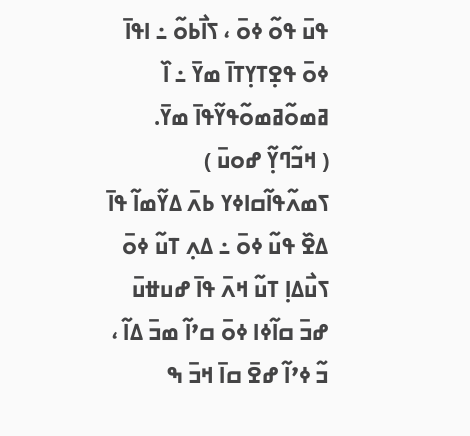ߟߎ߫ ߟߋ߬ ߦߋ߫ ، ߖߊ߯ߕߋ߬ ߸ ߊߟߊ߫ ߦߋ߫ ߟߐ߲ߠߌ߲ߠߊ߫ ߘߌ߫ ߸ ߊ߰ ߥߘߋ߬ߥߘߋ߬ߟߌ߬ߟߊ߫ ߘߌ߫.
( ߞߏ߬ߣߌ߲߬ ߝߋߎ߫ ) ߖߘߍ߬ߟߊ߬ߛߊߦߌ ߕߍ߫ ߡߌ߬ߘߊ߬ ߟߊ߫ ߡߐ߰ ߟߎ߬ ߦߋ߫ ߸ ߡߍ߲ ߠߎ߬ ߦߋ߫ ߖߎ߯ߡߊ߲ ߠߎ߬ ߞߍ߫ ߟߊ߫ ߝߎߚߎ߫ ߝߏ߫ ߛߊ߬ߦߊ ߦߋ߫ ߛߴߊ߬ ߘߏ߫ ߡߊ߬ ، ߏ߬ ߦߴߊ߬ ߝߐ߫ ߛߊ߫ ߞߏ߫ ߒ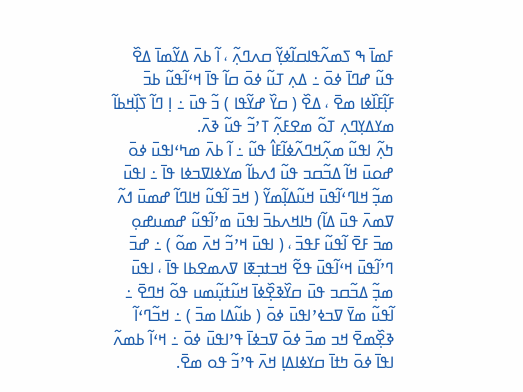ߓߘߊ߫ ߒ ߖߘߍ߬ߟߊߛߊ߬ߦߌ߲߬ ߛߍߣߍ߲߬ ، ߊ߬ ߕߍ߫ ߡߌ߬ߘߊ߫ ߡߐ߰ ߟߎ߬ ߝߣߊ߫ ߦߋ߫ ߸ ߡߍ߲ ߠߎ߬ ߦߋ߫ ߛߊ߬ ߟߊ߫ ߞߵߊ߬ߟߎ߬ ߕߏ߫ ߓߊ߲߬ߓߊ߰ߦߊ ߘߐ߫ ، ߡߐ߰ ( ߛߌ߰ ߝߌ߬ߟߊ ) ߏ߬ ߟߎ߫ ߸ ߊ߲ ߣߊ߬ ߖߊ߲߰ߞߕߊ߬ ߘߌߡߌ߲ߣߍ߲ ߠߋ߬ ߘߐߓߍ߲߬ ߠߴߏ߬ ߟߎ߬ ߢߍ߫.
ߤߍ߲߬ ߊߟߎ߬ ߘߍ߲߬ߞߣߍ߬ߦߊ߬ߓߊ߮ ߟߎ߬ ߸ ߊ߬ ߕߍ߫ ߘߤߵߊߟߎ߫ ߦߋ߫ ߝߋߎ߫ ߞߊ߬ ߡߏ߬ߛߏ ߟߎ߬ ߗߍߕߊ߬ ߘߌߦߊߜߏߦߊ ߟߊ߫ ߸ ߊߟߎ߫ ߘߏ߲߬ ߞߊߣߵߊ߬ߟߎ߫ ߞߎ߬ߡߊ߲߬ߘߌ߬ ( ߞߏ߫ ߊ߬ߟߎ߬ ߞߊߣߊ߬ ߝߘߎ߫ ߗߍ߬ ߜߘߍ߫ ߟߎ߫ ߡߊ߬) ߤߊߞߍߕߏ߫ ߊߟߎ߫ ߘߴߊ߬ߟߎ߬ ߝߘߎߝߋ߲ ߘߏ߫ ߓߐ߫ ߊ߬ߟߎ߬ ߓߟߏ߫ ، ( ߊߟߎ߫ ߞߴߏ߬ ߞߍ߫ ߘߋ߬ ) ߸ ߝߏ߫ ߣߴߊ߬ߟߎ߫ ߞߵߊ߬ߟߎ߫ ߟߐ߬ ߞߏߙߏ߲ߧߊ ߜߍߘߐߕߊ ߟߊ߫ ، ߊߟߎ߫ ߘߏ߲߬ ߡߏ߬ߛߏ ߟߎ߫ ߛߌ߰ߢߐ߲߰ߦߊ߫ ߞߎ߬ߙߎ߲߬ߘߎ ߟߋ߬ ߞߣߐ߫ ߸ ߊ߬ߟߎ߬ ߘߌ߫ ߜߏߦߴߊߟߎ߫ ߦߋ߫ ( ߕߎ߬ߡߊ ߘߏ߫ ) ߸ ߞߏ߬ߣߵߊ߬ ߢߐ߲߰ߘߐ߫ ߞߏ ߘߏ߫ ߦߋ߫ ߜߏߦߊ߫ ߟߴߊߟߎ߫ ߦߋ߫ ߸ ߞߵߊ߬ ߕߘߍ߬ ߊߟߊ߫ ߦߋ߫ ߤߙߊ߫ ߛߌߦߊߡߊ߲ ߞߍ߫ ߟߴߏ߬ ߟߋ ߘߐ߫.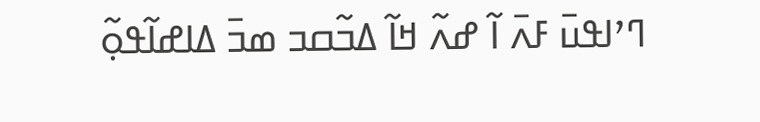ߣߴߊߟߎ߫ ߓߍ߫ ߊ߬ ߝߍ߬ ߞߊ߬ ߡߏ߬ߛߏ ߘߏ߫ ߡߊߝߊ߬ߟߋ߲߬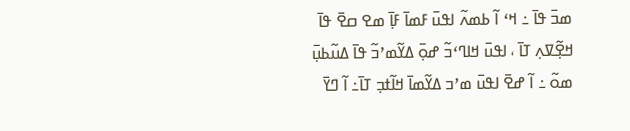ߘߏ߫ ߟߊ߫ ߸ ߞߵ ߊ߬ ߕߘߍ߬ ߊߟߎ߫ ߓߘߊ߫ ߓߊ߲߫ ߘߐ ߛߐ߫ ߟߊ߫ ߞߐ߲߬ߜߍ߲ ߠߊ߫ ، ߊߟߎ߫ ߞߊߣߵߏ߬ ߝߋ߲߫ ߡߌ߬ߘߴߏ߬ ߟߊ߫ ߡߎ߬ߕߎ߲߫ ߘߋ߬ ߸ ߊ߬ ߝߐ߫ ߊߟߎ߫ ߘߴߏ ߡߌ߬ߘߊ߫ ߞߊ߬ߙߏ߲ ߠߊ߫߸ ߊ߬ ߣߌ߫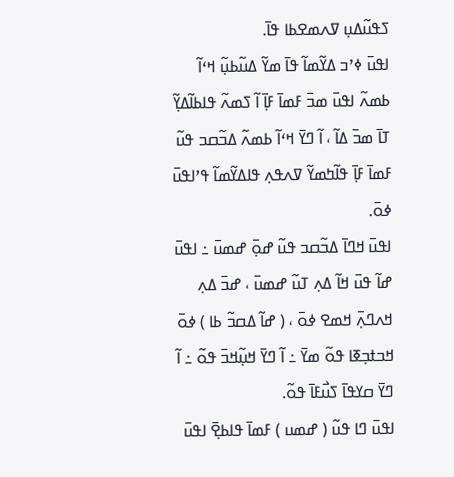ߖߟߎ߬ߡߎ߲ ߜߍߘߐߕߊ ߟߊ߫.
ߊߟߎ߫ ߦߴߏ ߡߌ߬ߘߊ߬ ߟߊ߫ ߘߌ߬ ߡߎ߬ߕߎ߲߬ ߞߵߊ߬ ߕߘߍ߬ ߊߟߎ߫ ߘߏ߫ ߓߘߊ߫ ߓߊ߲߫ ߊ߬ ߖߘߍ߬ ߟߊߕߊ߬ߡߌ߲߬ ߠߊ߫ ߘߏ߫ ߡߊ߬ ، ߊ߬ ߣߌ߫ ߞߵߊ߬ ߕߘߍ߬ ߡߏ߬ߛߏ ߟߎ߬ ߓߘߊ߫ ߓߊ߲߫ ߟߊ߬ߤߘߌ߬ ߜߍߟߍ߲ ߟߊߡߌ߬ߘߊ߬ ߟߴߊߟߎ߫ ߦߋ߫.
ߊߟߎ߫ ߞߣߊ߫ ߡߏ߬ߛߏ ߟߎ߬ ߝߋ߲߫ ߝߘߎ߫ ߸ ߊߟߎ߫ ߝߊ߬ ߟߎ߫ ߞߊ߬ ߡߍ߲ ߠߎ߬ ߝߘߎ߫ ، ߝߏ߫ ߡߍ߲ ߞߍߣߍ߲߫ ߞߘߐ ߦߋ߫ ، ( ߝߊ߬ ߡߛߏ߬ ߕߊ ) ߦߋ߫ ߞߏߙߏ߲ߧߊ ߟߋ߬ ߘߌ߫ ߸ ߊ߬ ߣߌ߫ ߞߎ߲߬ߞߏ߫ ߟߋ߬ ߸ ߊ߬ ߣߌ߫ ߛߌߟߊ߫ ߖߎ߯ߓߊ߫ ߟߋ߬.
ߊߟߎ߫ ߣߊ ߟߎ߬ ( ߝߘߎ ) ߓߘߊ߫ ߟߊߕߐ߲߫ ߊߟߎ߫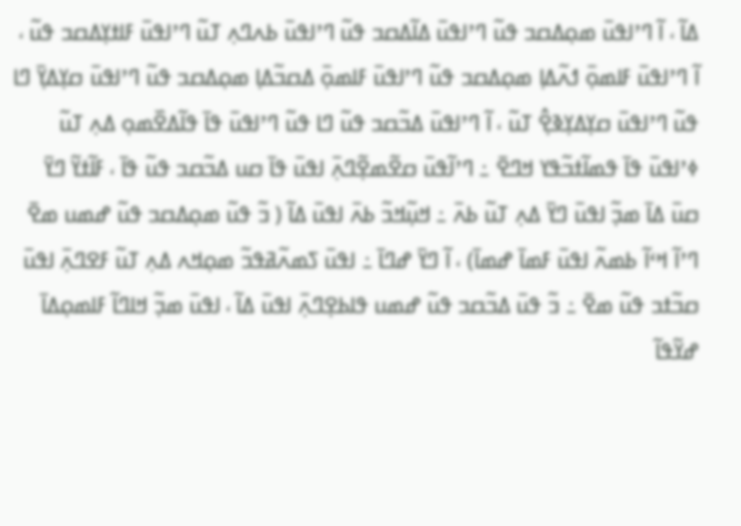ߡߊ߬ ، ߊ߬ ߣߴߊߟߎ߫ ߘߋ߲ߡߛߏ ߟߎ߬ ߣߴߊߟߎ߫ ߡߊ߬ߡߛߏ ߟߎ߬ ߣߴߊߟߎ߫ ߕߍߣߍ߲ ߠߎ߬ ߣߴߊߟߎ߫ ߓߊߙߌ߲ߡߛߏ ߟߎ߬ ، ߊ߬ ߣߴߊߟߎ߫ ߓߊߘߋ߲߫ ߗߍ߬ߡߊ߲ ߘߋ߲ߡߛߏ ߟߎ߬ ߣߴߊߟߎ߫ ߓߊߘߋ߲߫ ߡߛߏ߬ߡߊ߲ ߘߋ߲ߡߛߏ ߟߎ߬ ߣߴߊߟߎ߫ ߛߌ߲ߡߌ߲߫ ߣߊ ߟߎ߬ ߣߴߊߟߎ߫ ߛߌ߲ߡߌ߲ߢߐ߲߮ ߠߎ߬ ، ߊ߬ ߣߴߊߟߎ߫ ߡߏ߬ߛߏ ߟߎ߬ ߣߊ ߟߎ߬ ߣߴߊߟߎ߫ ߟߊ߫ ߟߊ߬ߡߐ߰ߘߋ߲ ߡߍ߲ ߠߎ߬ ߦߴߊߟߎ߫ ߟߊ߫ ߟߘߊ߬ߙߏ߬ߟߌ ߞߣߐ߫ ߸ ߣߴߊ߬ߟߎ߫ ߛߐ߬ߘߐ߲߬ߣߍ߲߫ ߊߟߎ߫ ߟߊ߫ ߛߎ ߡߏ߬ߛߏ ߟߎ߬ ߟߊ߫ ، ߓߊ߬ߙߌ߬ ߣߌ߫ ߛߎ߫ ߡߊ߫ ߘߏ߲߬ ߊߟߎ߫ ߣߌ߫ ߡߍ߲ ߠߎ߬ ߕߍ߫ ߸ ߞߎ߲߬ߞߏ߬ ߕߍ߫ ߊߟߎ߫ ߡߊ߬ ( ߏ߬ ߟߎ߬ ߘߋ߲ߡߛߏ ߟߎ߬ ߝߘߎ ߘߐ߫ ߣߴߊ߬ ߞߵߊ߬ ߕߘߍ߬ ߊߟߎ߫ ߓߘߊ߫ ߝߘߊ߫) ، ߊ߬ ߣߌ߫ ߝߣߊ߫ ߸ ߊߟߎ߫ ߖߘߍ߬ߥߟߏ߬ ߘߋ߲ߞߍ ߡߍ߲ ߠߎ߬ ߓߐߣߍ߲߫ ߊߟߎ߫ ߛߏ߬ߙߏ ߟߎ߬ ߘߐ߫ ߸ ߏ߬ ߟߎ߫ ߡߏ߬ߛߏ ߟߎ߬ ߝߘߎ ߟߊߕߐ߲ߣߍ߲߫ ߊߟߎ߫ ߡߊ߬ ، ߊߟߎ߫ ߘߏ߲߬ ߞߊߣߊ߬ ߓߊߘߋ߲ߡߊ߫ ߝߌ߬ߟߊ߬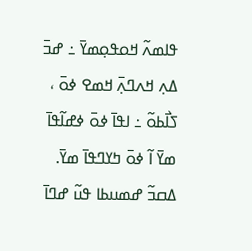ߟߊߘߍ߬ ߞߋߟߋ߲ߘߌ߫ ߸ ߝߏ߫ ߡߍ߲ ߞߍߣߍ߲߫ ߞߘߐ ߦߋ߫ ، ߖߊ߯ߕߋ߬ ߸ ߊߟߊ߫ ߦߋ߫ ߦߝߊ߬ߟߊ߫ ߘߌ߫ ߊ߬ ߦߋ߫ ߤߌߣߟߊ߫ ߘߌ߫.
ߡߛߏ߬ ߝߘߎߕߊ ߟߎ߬ ߝߣߊ߫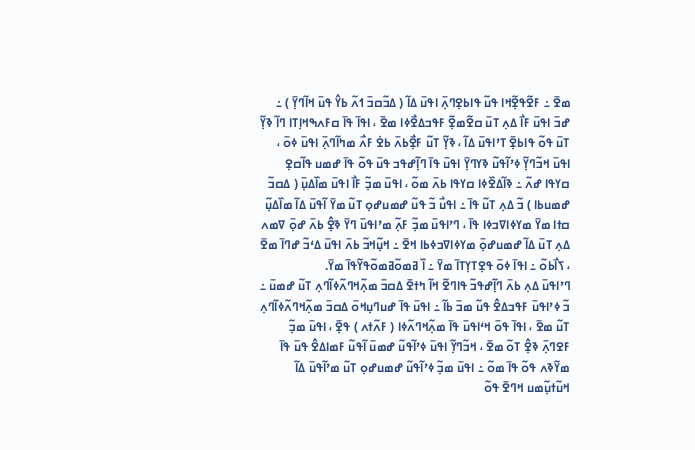ߘߐ߫ ߸ ߓߐ߬ߟߐ߲߬ߞߊ ߟߎ߬ ߟߊߕߐ߲ߣߍ߲߫ ߊߟߎ߫ ߡߊ߬ ( ߡߏ߬ߛߏ߫ ߗߍ߬ ߕߌ߮ ߟߎ߫ ߞߊ߬ߣߌ߲߫ ) ߸ ߝߏ߫ ߊߟߎ߫ ߓߊ߯ ߡߍ߲ ߠߎ߫ ߛߐ߬ߘߐ߲߬ ߓߟߏߡߐ߯ߦߊ ߘߐ߫ ، ߊߟߊ߫ ߟߊ߫ ߛߓߍߒߞߊ߲ߠߊ ߣߊ߬ ߢߌ߲߬ ߠߎ߫ ߟߋ߬ ߟߊߕߐ߲߫ ߠߴߊߟߎ߫ ߡߊ߬ ، ߢߌ߲߬ ߠߎ߬ ߓߐ߲߯ߕߍ߫ ߕߐ߭ ߓߍ߯ ߘߤߊ߬ߣߍ߲߫ ߊߟߎ߫ ߦߋ߫ ، ߊߟߎ߫ ߞߏ߬ߣߌ߲߬ ߦߴߊ߬ߟߎ߬ ߢߌߣߌ߲߫ ߊߟߎ߫ ߟߊ߫ ߣߊ߲߬ߝߟߏ ߟߎ߫ ߟߋ߬ ߟߊ߫ ߝߘߎ ߟߊ߬ߛߐ߲ ߛߌߟߊ ߝߍ߬ ߸ ߢߊ߬ߡߐ߰ߦߊ ߛߌߟߊ ߕߍ߫ ߘߋ߬ ، ߊߟߎ߫ ߘߏ߲߬ ߓߊ߯ ߊߟߎ߫ ߘߊ߰ߡߎ߲߫ ( ߡߛߏ߬ ߝߘߎߕߊ ) ߏ߬ ߡߍ߲ ߠߎ߬ ߟߊ߫ ߸ ߊߟߎ߯ ߏ߬ ߟߎ߬ ߝߘߎߝߋ߲ ߠߎ߬ ߘߌ߫ ߊ߬ߟߎ߫ ߡߊ߬ ߘߊ߰ߡߎ߲߬ ߛߙߊ ߘߌ߫ ߘߌߦߊߜߏߦߊ ߟߊ߫ ، ߣߴߊߟߎ߫ ߘߏ߲߬ ߓߍ߲߬ ߘߴߊߟߎ߫ ߣߌ߫ ߢߐ߲߮ ߕߍ߫ ߝߋ߲߫ ߜߘߍ ߡߍ߲ ߠߎ߫ ߡߊ߬ ߝߘߎߝߋ߲߫ ߘߌߦߊߜߏߦߕߊ ߞߐ߫ ߸ ߞߎ߲߬ߞߏ߬ ߕߍ߫ ߊߟߎ߫ ߡߵߏ߬ ߝߣߊ߫ ߘߐ߫ ، ߖߊ߯ߕߋ߬ ߸ ߊߟߊ߫ ߦߋ߫ ߟߐ߲ߠߌ߲ߠߊ߫ ߘߌ߫ ߸ ߊ߰ ߥߘߋ߬ߥߘߋ߬ߟߌ߬ߟߊ߫ ߘߌ߫.
ߣߴߊߟߎ߫ ߡߍ߲ ߕߍ߫ ߣߊ߲߬ߝߟߏ߬ ߟߊߣߐ߬ ߞߊ߬ ߤߙߐ߫ ߡߛߏ߫ ߘߍ߲߬ߞߣߍ߬ߦߊ߬ߣߍ߲ ߠߎ߬ ߝߘߎ߫ ߸ ߏ߬ ߦߴߊߟߎ߫ ߓߟߏߡߐ߮ ߟߎ߬ ߘߏ߫ ߕߊ߬ ߸ ߊߟߎ߫ ߟߊ߫ ߝߎߣߎ߲ߞߋ߫ ߡߛߏ߫ ߘߍ߲߬ߞߣߍ߬ߦߊ߬ߣߍ߲ ߠߎ߬ ߘߐ߫ ، ߊߟߊ߫ ߟߋ߫ ߞߵߊߟߎ߫ ߟߊ߫ ߘߍ߲߬ߞߣߍ߬ߦߊ ( ߓߍ߬ߙߍ ) ߟߐ߲߫ ، ߊߟߎ߫ ߘߏ߲߬ ߓߐߣߍ߲߫ ߢߐ߲߮ ߠߋ߬ ߘߐ߫ ، ߞߏ߬ߣߌ߲߬ ߊߟߎ߫ ߦߴߊ߬ߟߎ߬ ߝߘߎ߫ ߊ߬ߟߎ߬ ߓߘߊߡߐ߮ ߟߎ߫ ߟߊ߫ ߘߌ߬ߢߍ ߟߋ߬ ߟߊ߫ ߘߋ߬ ߸ ߊߟߎ߫ ߘߏ߲߬ ߦߴߊ߬ߟߎ߬ ߝߘߎߝߋ߲ ߠߎ߬ ߘߴߊ߬ߟߎ߫ ߡߊ߬ ߞߎ߬ߙߎ߲߬ߘߎ ߞߣߐ߫ ߟߋ߬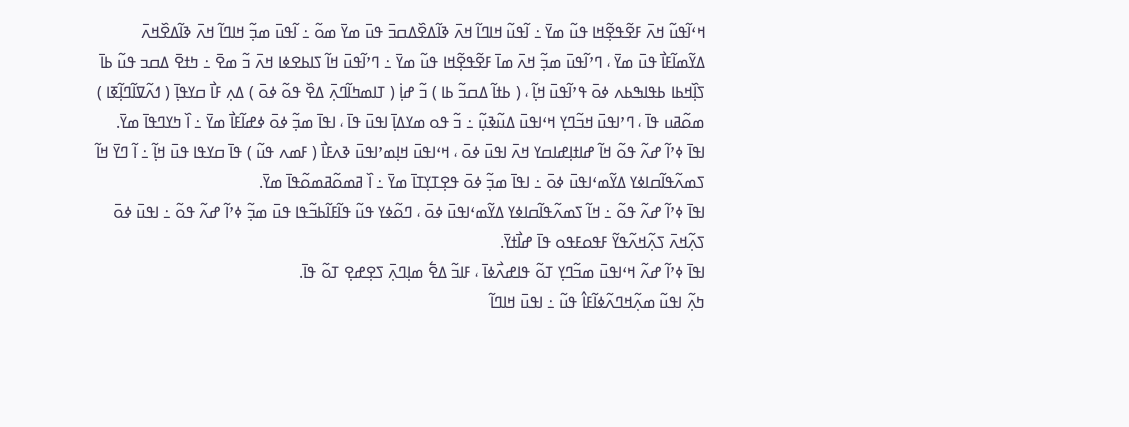ߞߵߊ߬ߟߎ߬ ߞߍ߫ ߓߐ߬ߟߐ߲߬ߞߊ ߟߎ߬ ߘߌ߫ ߸ ߊ߬ߟߎ߬ ߞߊߣߊ߬ ߞߍ߫ ߢߊ߬ߡߐ߰ߡߛߏ߫ ߟߎ߫ ߘߌ߫ ߘߋ߬ ߸ ߊ߬ߟߎ߫ ߘߏ߲߬ ߞߊߣߊ߬ ߞߍ߫ ߢߊ߬ߡߐ߰ߞߍ߫ ߡߌ߬ߘߊ߬ߓߊ߯ ߟߎ߫ ߘߌ߫ ، ߣߴߊ߬ߟߎ߫ ߘߏ߲߬ ߞߍ߫ ߘߊ߫ ߓߐ߬ߟߐ߲߬ߞߊ ߟߎ߬ ߘߌ߫ ߸ ߣߴߊ߬ߟߎ߫ ߞߊ߬ ߖߊߕߐߦߊ ߞߍ߫ ߏ߬ ߘߐ߫ ߸ ߤߙߐ߫ ߡߛߏ ߟߎ߬ ߕߊ߫ ߖߊ߲߰ߞߕߊ ߕߟߊߒߕߍ ߦߋ߫ ߟߴߊ߬ߟߎ߫ ߞߊ߲߬ ، ( ߕߙߊ߬ ߡߛߏ߬ ߕߊ ) ߏ߬ ߝߊ߲߭ ( ߠߊߘߤߊ߬ߣߍ߲߫ ߡߐ߰ ߟߋ߬ ߦߋ߫ ) ߡߍ߲ ߓߊ߯ ߛߌߟߊ߲߫ ( ߗߍ߬ߜߊ߬ߣߊ߲߬ߧߊ ) ߘߋ߬ߥߎ ߟߊ߫ ، ߣߴߊߟߎ߫ ߞߏ߬ߣߌ߲ ߞߵߊߟߎ߫ ߡߎ߬ߢߎ߲߬ ߸ ߏ߬ ߟߋ ߘߌߡߊ߲߫ ߊߟߎ߫ ߟߊ߫ ، ߊߟߊ߫ ߘߏ߲߬ ߦߋ߫ ߦߝߊ߬ߓߊ߯ ߘߌ߫ ߸ ߊ߰ ߤߌߣߟߊ߫ ߘߌ߫.
ߊߟߊ߫ ߦߴߊ߬ ߝߍ߬ ߟߋ߬ ߞߊ߬ ߝߊߙߊ߲ߝߊߛߌ ߞߍ߫ ߊߟߎ߫ ߦߋ߫ ، ߞߵߊߟߎ߫ ߞߊ߲ߘߴߊߟߎ߫ ߢߍߓߊ߯ ( ߓߘߍ ߟߎ߬ ) ߟߊ߫ ߛߌߟߊ ߟߎ߫ ߞߊ߲߬ ߸ ߊ߬ ߣߌ߫ ߞߊ߬ ߖߘߍ߬ߟߊ߬ߛߊߦߌ ߡߌ߬ߘߵߊߟߎ߫ ߦߋ߫ ߸ ߊߟߊ߫ ߘߏ߲߬ ߦߋ߫ ߟߐ߲ߠߌ߲ߠߊ߫ ߘߌ߫ ߸ ߊ߰ ߥߘߋ߬ߥߘߋ߬ߟߊ߫ ߘߌ߫.
ߊߟߊ߫ ߦߴߊ߬ ߝߍ߬ ߟߋ߬ ߸ ߞߊ߬ ߖߘߍ߬ߟߊ߬ߛߊߦߌ ߡߌ߬ߘߵߊߟߎ߫ ߦߋ߫ ، ߣߋ߬ߦߌ ߟߎ߬ ߟߊ߬ߓߊ߬ߕߏ߬ߟߊ ߟߎ߫ ߘߏ߲߬ ߦߴߊ߬ ߝߍ߬ ߟߋ߬ ߸ ߊߟߎ߫ ߦߋ߫ ߖߍ߲߬ߞߍ߫ ߖߍ߲߬ߞߍ߬ߟߌ߬ ߓߟߋߓߟߋ ߟߊ߫ ߝߊ߯ߙߌ߫.
ߊߟߊ߫ ߦߴߊ߬ ߝߍ߬ ߞߵߊߟߎ߫ ߘߏ߬ߣߌ߲ ߠߋ߬ ߟߊߝߍ߯ߦߊ߫ ، ߓߊߏ߬ ߡߐ߱ ߘߊ߲ߣߍ߲߫ ߖߐ߲ߝߐ߲ ߠߋ߬ ߟߊ߫.
ߤߍ߲߬ ߊߟߎ߬ ߘߍ߲߬ߞߣߍ߬ߦߊ߬ߓߊ߮ ߟߎ߬ ߸ ߊߟߎ߫ ߞߊߣߊ߬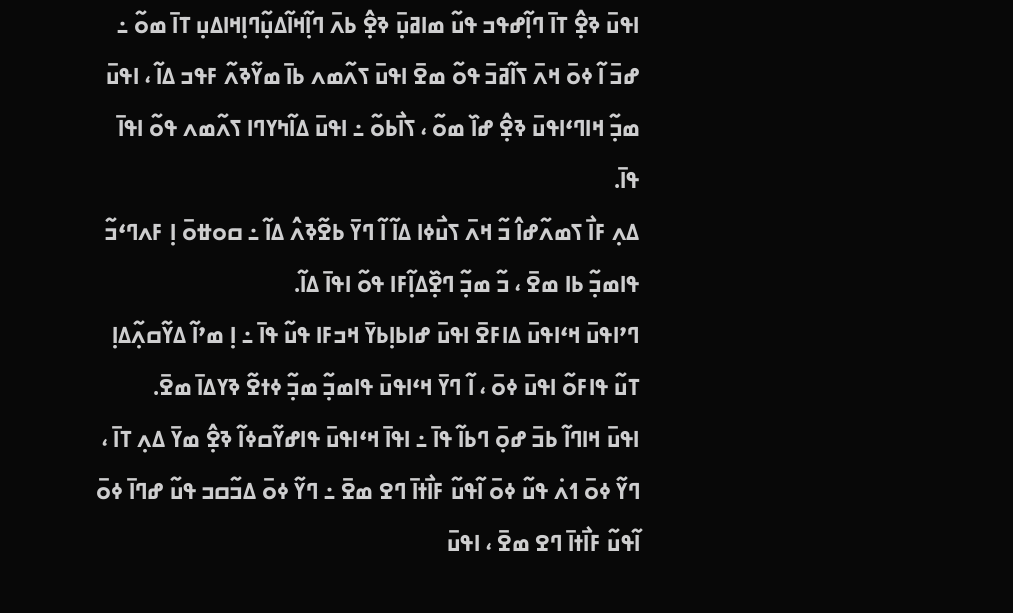ߊߟߎ߫ ߢߐ߲߮ ߠߊ߫ ߣߊ߲߬ߝߟߏ ߟߎ߬ ߘߊߥߎ߲߫ ߢߐ߲߮ ߕߍ߫ ߣߊ߲߬ߞߊ߬ߡߎ߲߬ߣߊ߲ߞߊߡߎ߲ ߠߊ߫ ߘߋ߬ ߸ ߝߏ߫ ߊ߬ ߦߋ߫ ߞߍ߫ ߖߊ߬ߥߏ߫ ߟߋ߬ ߘߐ߫ ߊߟߎ߫ ߖߍ߬ߘߍ ߕߊ߫ ߘߌ߬ߢߍ߬ ߓߟߏ ߡߊ߬ ، ߊߟߎ߫ ߘߏ߲߬ ߞߊߣߵߊߟߎ߫ ߢߐ߲߮ ߝߊ߰ ߘߋ߬ ، ߖߊ߯ߕߋ߬ ߸ ߊߟߎ߫ ߡߊ߬ߤߌߣߊ ߖߍ߬ߘߍ ߟߋ߬ ߊߟߊ߫ ߟߊ߫.
ߡߍ߲ ߓߊ߯ ߖߘߍ߬ߝߊ߮ ߏ߬ ߞߍ߫ ߖߎ߯ߦߊ ߡߊ߬ ߊ߬ ߣߌ߫ ߕߐ߬ߢߍ߮ ߡߊ߬ ߸ ߛߋߚߋ߫ ߊ߲ ߓߍߣߵߏ߬ ߟߊߘߏ߲߬ ߕߊ ߘߐ߫ ، ߏ߬ ߘߏ߲߬ ߣߐ߲߰ߡߊ߲߬ߓߊ ߟߋ߬ ߊߟߊ߫ ߡߊ߬.
ߣߴߊߟߎ߫ ߞߵߊߟߎ߫ ߡߊߓߐ߫ ߊߟߎ߫ ߝߊߕߊ߲ߕߌ߫ ߞߏߓߊ ߟߎ߬ ߟߊ߫ ߸ ߊ߲ ߘߴߊ߬ ߡߌ߬ߛߍ߲߬ߡߊ߲ ߠߎ߬ ߟߊߓߋ߬ ߊߟߎ߫ ߦߋ߫ ، ߊ߬ ߣߌ߫ ߞߵߊߟߎ߫ ߟߊߘߏ߲߬ ߘߏ߲߬ ߦߙߐ߬ ߢߌߡߊ߫ ߘߐ߫.
ߊߟߎ߫ ߞߊߣߊ߬ ߕߏ߫ ߝߋ߲߫ ߣߕߊ߬ ߟߊ߫ ߸ ߊߟߊ߫ ߞߵߊߟߎ߫ ߟߊߝߌ߬ߛߦߊ߬ ߢߐ߲߮ ߘߌ߫ ߡߍ߲ ߠߊ߫ ، ߣߌ߬ ߦߋ߫ ߗߍ߭ ߟߎ߬ ߦߋ߫ ߊ߬ߟߎ߬ ߓߊ߯ߙߊ߫ ߣߐ ߘߐ߫ ߸ ߣߌ߬ ߦߋ߫ ߡߏ߬ߛߏ ߟߎ߬ ߝߣߊ߫ ߦߋ߫ ߊ߬ߟߎ߬ ߓߊ߯ߙߊ߫ ߣߐ ߘߐ߫ ، ߊߟߎ߫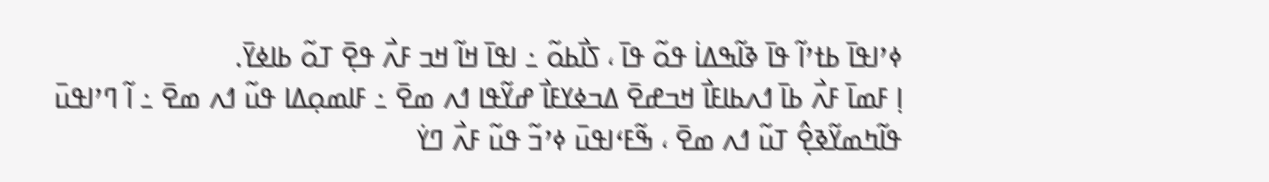ߦߴߊߟߊ߫ ߕߙߴߊ߬ ߟߊ߫ ߢߊ߬ߒߡߊ߭ ߟߋ߬ ߟߊ߫ ، ߖߊ߯ߕߋ߬ ߸ ߊߟߊ߫ ߞߊ߬ ߞߏ ߓߍ߯ ߟߐ߲߫ ߠߋ߬ ߕߊߦߌ߫.
ߊ߲ ߓߘߊ߫ ߓߍ߯ ߕߊ߫ ߗߍߕߊߓߊ߯ ߞߏߝߐ߫ ߡߏߦߌߓߊ߯ ߝߌ߬ߟߊ ߗߍ ߘߐ߫ ߸ ߓߊߘߋ߲ߡߊ ߟߎ߬ ߗߍ ߘߐ߫ ߸ ߊ߬ ߣߴߊߟߎ߫ ߟߊ߬ߤߘߌ߬ߢߐ߲߮ ߠߎ߬ ߗߍ ߘߐ߫ ، ߒ߬ߓߵߊߟߎ߫ ߦߴߏ߬ ߟߎ߬ ߓߍ߯ ߣߌ߭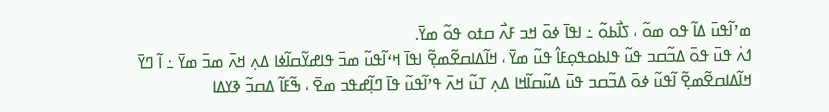ߘߴߊ߬ߟߎ߫ ߡߊ߬ ߟߋ ߘߋ߬ ، ߖߊ߯ߕߋ߬ ߸ ߊߟߊ߫ ߦߋ߫ ߞߏ ߓߍ߯ ߛߙߋ ߟߋ߬ ߘߌ߫.
ߗߍ߭ ߟߎ߫ ߟߋ߫ ߡߏ߬ߛߏ ߟߎ߬ ߟߊߕߋߟߋ߲ߓߊ߮ ߟߎ߬ ߘߌ߫ ، ߞߊ߬ߡߊߛߐ߬ߘߐ߲߬ ߊߟߊ߫ ߞߵߊ߬ߟߎ߬ ߘߏ߫ ߟߊߝߌ߬ߛߊ߬ߦߊ ߡߍ߲ ߞߍ߫ ߘߏ߫ ߘߌ߫ ߸ ߊ߬ ߣߌ߫ ߞߊ߬ߡߊߛߐ߬ߘߐ߲߬ ߊ߬ߟߎ߬ ߦߋ߫ ߡߏ߬ߛߏ ߟߎ߫ ߡߎ߬ߛߊ߬ߞߊ ߡߍ߲ ߠߎ߬ ߞߍ߫ ߟߴߊ߬ߟߎ߬ ߟߊ߫ ߣߊ߲߬ߝߟߏ ߘߐ߫ ، ߒ߬ߓߊ߬ ߡߛߏ߬ ߢߌߡߊ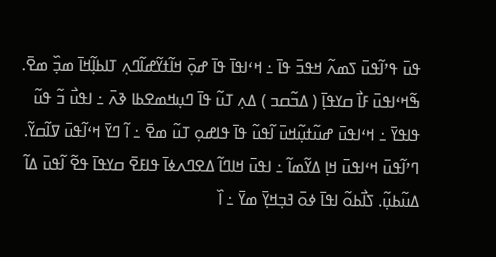ߟߎ߫ ߟߴߊ߬ߟߎ߫ ߖߘߍ߬ ߞߟߏ߫ ߟߊ߫ ߸ ߞߵߊߟߊ߫ ߟߊ߫ ߝߋ߲߫ ߞߊ߬ߙߌ߬ߝߊ߬ߣߍ߲ ߠߊߕߊ߲߬ߞߊ߫ ߘߏ߲߰ ߘߐ߫. ߒ߬ߞߵߊߟߎ߫ ߓߊ߯ ߛߌߟߊ߲߫ ( ߡߏ߬ߛߏ ) ߡߍ߲ ߠߎ߬ ߟߊ߫ ߣߎ߲ߞߘߐߕߊ ߢߍ߫ ߸ ߊߟߎ߯ ߏ߬ ߟߎ߬ ߟߊߟߌ߫ ߸ ߞߵߊߟߎ߫ ߝߎ߬ߙߎ߲߬ߞߎ߫ ߊ߬ߟߎ߬ ߟߊ߫ ߟߊߝߋ߲ ߠߎ߬ ߘߐ߫ ߸ ߊ߬ ߣߌ߫ ߞߵߊ߬ߟߎ߫ ߜߊ߬ߛߌ߬. ߣߴߊ߬ߟߎ߫ ߞߵߊߟߎ߫ ߞߊ߲ ߡߌ߬ߘߊ߬ ߸ ߊߟߎ߫ ߞߊߣߊ߬ ߡߐߣߍߦߊ߫ ߟߊߓߐ߫ ߛߌߟߊ߫ ߟߐ߬ ߊ߬ߟߎ߫ ߡߊ߬ ߡߎ߬ߕߎ߲߬. ߖߊ߯ߕߋ߬ ߊߟߊ߫ ߦߋ߫ ߔߏ߲ߞߌ߲߫ ߘߌ߫ ߸ ߊ߰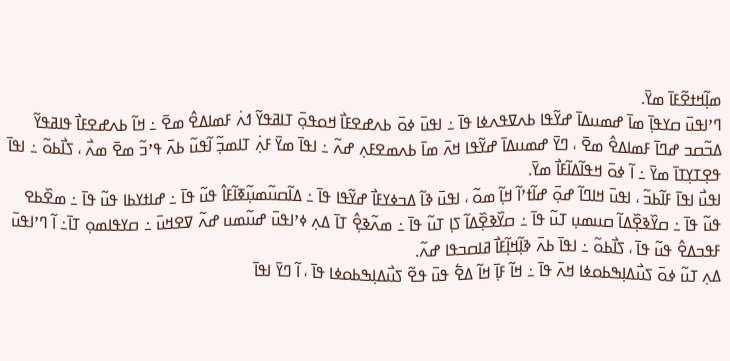ߘߊ߲߬ߞߙߐ߬ߓߊ߫ ߘߌ߫.
ߣߴߊߟߎ߫ ߛߌߟߊ߲߫ ߘߊ߫ ߝߘߎߡߊ߫ ߝߌ߬ߟߊ ߕߍߜߟߍߦߊ ߟߊ߫ ߸ ߊߟߎ߫ ߦߋ߫ ߕߍߝߐߓߊ߯ ߞߋߟߋ߲߫ ߠߊߥߟߌ߬ ߗߍ߭ ߓߘߊߡߐ߮ ߘߐ߫ ߸ ߞߊ߬ ߕߍߝߐߓߊ߯ ߟߊߥߟߌ߬ ߡߏ߬ߛߏ ߝߣߊ߫ ߓߘߊߡߐ߮ ߘߐ߫ ، ߣߌ߫ ߝߘߎߡߊ߫ ߝߌ߬ߟߊ ߞߍ߫ ߘߊ߫ ߕߍߘߐߓߍ߲ ߝߍ߬ ߸ ߊߟߊ߫ ߘߌ߫ ߓߍ߲߭ ߠߊߘߏ߲߬ ߊ߬ߟߎ߬ ߕߍ߫ ߟߴߏ߬ ߘߐ߫ ߘߍ߯ ، ߖߊ߯ߕߋ߬ ߸ ߊߟߊ߫ ߟߐ߲ߠߌ߲ߠߊ߫ ߘߌ߫ ߸ ߊ߬ ߦߋ߫ ߞߟߊ߬ߡߊ߬ߓߊ߯ ߘߌ߫.
ߊߟߎ߯ ߊߟߊ߫ ߓߊ߬ߕߏ߬ ، ߊߟߎ߫ ߞߊߣߊ߬ ߝߋ߲߫ ߝߊ߬ߙߴߊ߬ ߞߊ߲߬ ߘߋ߬ ، ߊߟߎ߫ ߢߊ߬ ߡߏߦߌߓߊ߯ ߝߌ߬ߟߊ ߟߊ߫ ߸ ߡߊ߬ߛߎ߬ߘߎ߲߬ߧߊ߬ߓߊ߮ ߟߎ߬ ߟߊ߫ ߸ ߝߊߙߌߕߊ ߟߎ߬ ߟߊ߫ ߸ ߘߐ߰ߕߐ ߟߎ߬ ߟߊ߫ ߸ ߛߌ߰ߢߐ߲߰ߡߊ߬ ߛߎߘߎ߲ ߠߎ߬ ߟߊ߫ ߸ ߛߌ߰ߢߐ߲߰ߡߊ߬ ߖߊ߲ ߠߎ߬ ߟߊ߫ ߸ ߘߍ߬ߢߐ߲߮ ߠߊ߫ ߡߍ߲ ߦߴߊߟߎ߫ ߝߎ߬ߘߎ ߝߍ߬ ߜߐߞߎ߫ ߸ ߛߌߟߊߘߋ߲ ߠߊ߫߸ ߊ߬ ߣߴߊߟߎ߫ ߓߟߏߡߐ߮ ߟߎ߬ ߟߊ߫ ، ߖߊ߯ߕߋ߬ ߸ ߊߟߊ߫ ߕߍ߫ ߢߊ߲߬ߞߊ߲߬ߓߊ߯ ߥߊߛߏߟߊ ߝߍ߬.
ߡߍ߲ ߠߎ߬ ߦߋ߫ ߖߎ߯ߡߊ߲ߒߕߋߦߊ ߞߍ߫ ߟߊ߫ ߸ ߞߊ߬ ߓߊ߲߫ ߞߊ߬ ߡߐ߱ ߟߎ߫ ߟߐ߬ ߖߎ߯ߡߊ߲ߒߕߋߦߊ ߟߊ߫ ، ߊ߬ ߣߌ߫ ߊߟߊ߫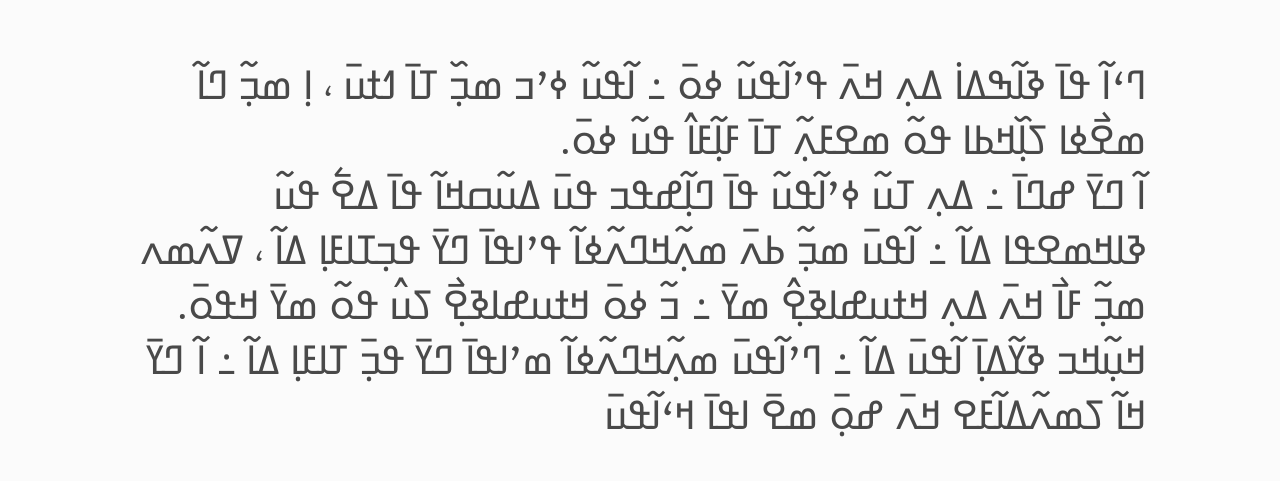ߣߵߊ߬ ߟߊ߫ ߢߊ߬ߒߡߊ߭ ߡߍ߲ ߞߍ߫ ߟߴߊ߬ߟߎ߬ ߦߋ߫ ߸ ߊ߬ߟߎ߬ ߦߴߏ ߘߏ߲߰ ߠߊ߫ ߗߙߎ߫ ، ߊ߲ ߘߏ߲߬ ߣߊ߬ ߘߐ߯ߦߊ ߖߊ߲߰ߞߕߊ ߟߋ߬ ߘߐߓߍ߲߬ ߠߊ߫ ߓߊ߲߬ߓߊ߮ ߟߎ߬ ߦߋ߫.
ߊ߬ ߣߌ߫ ߝߣߊ߫ ߸ ߡߍ߲ ߠߎ߬ ߦߴߊ߬ߟߎ߬ ߟߊ߫ ߣߊ߲߬ߝߟߏ ߟߎ߫ ߡߎ߬ߛߞߊ߬ ߟߊ߫ ߡߐ߱ ߟߎ߬ ߢߊߞߘߐߟߊ ߡߊ߬ ߸ ߊ߬ߟߎ߫ ߘߏ߲߬ ߕߍ߫ ߘߍ߲߬ߞߣߍ߬ߦߊ߬ ߟߴߊߟߊ߫ ߣߌ߫ ߟߏ߲ߠߊߓߊ߲ ߡߊ߬ ، ߜߍ߬ߘߍ ߘߏ߲߬ ߓߊ߯ ߞߍ߫ ߡߍ߲ ߞߙߎߝߊߢߐ߲߮ ߘߌ߫ ߸ ߏ߬ ߦߋ߫ ߞߙߎߝߊߢߐ߲߯ ߖߎ߮ ߟߋ߬ ߘߌ߫ ߞߟߋ߫.
ߞߎ߲߬ߞߏ ߢߌ߬ߡߊ߲߫ ߊ߬ߟߎ߫ ߡߊ߬ ߸ ߣߴߊ߬ߟߎ߫ ߘߍ߲߬ߞߣߍ߬ߦߊ߬ ߘߴߊߟߊ߫ ߣߌ߫ ߟߏ߲߫ ߠߊߓߊ߲ ߡߊ߬ ߸ ߊ߬ ߣߌ߫ ߞߊ߬ ߖߘߍ߬ߡߊ߬ߓߐ ߞߍ߫ ߝߋ߲߫ ߘߐ߫ ߊߟߊ߫ ߞߵߊ߬ߟߎ߫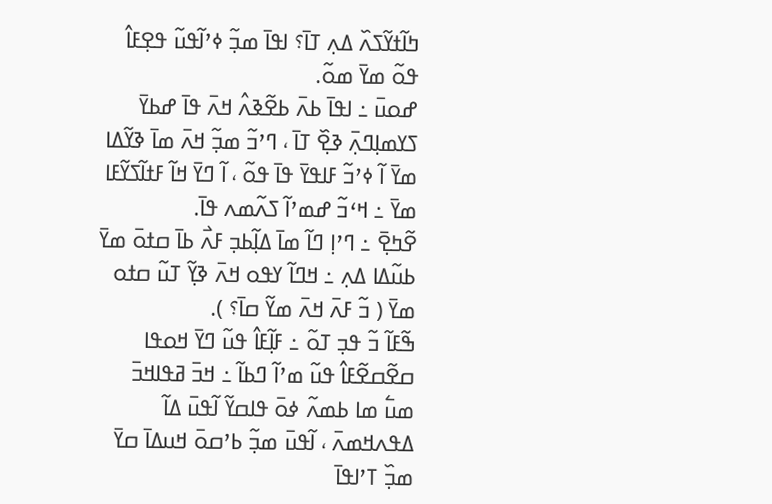ߤߊ߬ߙߌ߬ߖߍ߰ ߡߍ߲ ߠߊ߫؟ ߊߟߊ߫ ߘߏ߲߬ ߦߴߊ߬ߟߎ߬ ߟߐ߲ߓߊ߮ ߟߋ߬ ߘߌ߫ ߘߋ߬.
ߝߋߎ߫ ߸ ߊߟߊ߫ ߕߍ߫ ߕߐ߬ߢߍ߮ ߞߍ߫ ߟߊ߫ ߝߕߌ߫ ߖߌߘߊ߲ߣߍ߲߫ ߢߐ߲߰ ߠߊ߫ ، ߣߴߏ߬ ߘߏ߲߬ ߞߍ߫ ߘߊ߫ ߢߌ߬ߡߊ ߘߌ߫ ߊ߬ ߦߴߏ߬ ߓߊߟߌ߫ ߟߊ߫ ߟߋ߬ ، ߊ߬ ߣߌ߫ ߞߊ߬ ߓߙߊ߬ߖߌ߬ߓߊ ߘߌ߫ ߸ ߞߵߏ߬ ߝߘߴߊ߬ ߖߍ߬ߘߍ ߟߊ߫.
ߐ߬ߤߐ߲߫ ߸ ߣߴߊ߲ ߣߊ߬ ߘߊ߫ ߡߊ߲߬ߕߏ߲ ߓߍ߯ ߕߊ߫ ߛߙߋ߫ ߘߌ߫ ߕߎ߬ߡߊ ߡߍ߲ ߸ ߞߣߊ߬ ߌߟߋ ߞߍ߫ ߢߌ߲߬ ߠߎ߬ ߛߙߋ ߘߌ߫ ( ߏ߬ ߓߍ߫ ߞߍ߫ ߘߌ߬ ߛߊ߫؟ ).
ߒ߬ߓߊ߬ ߏ߬ ߟߏ߲ ߠߋ߬ ߸ ߓߊ߲߬ߓߊ߮ ߟߎ߬ ߣߌ߫ ߞߋߟߊ ߛߐ߬ߛߐ߬ߓߊ߮ ߟߎ߬ ߘߴߊ߬ ߣߕߊ߬ ߸ ߞߏ߫ ߥߟߊߞߏ߫ ߘߎ߱ ߘߊ ߕߘߍ߬ ߦߋ߫ ߟߊߛߌ߬ ߊ߬ߟߎ߫ ߡߊ߬ ߡߟߍߞߘߍ߫ ، ߊ߬ߟߎ߫ ߘߏ߲߬ ߕߴߛߋ߫ ߞߎߡߊ߫ ߛߌ߫ ߘߏ߲߰ ߠߴߊߟߊ߫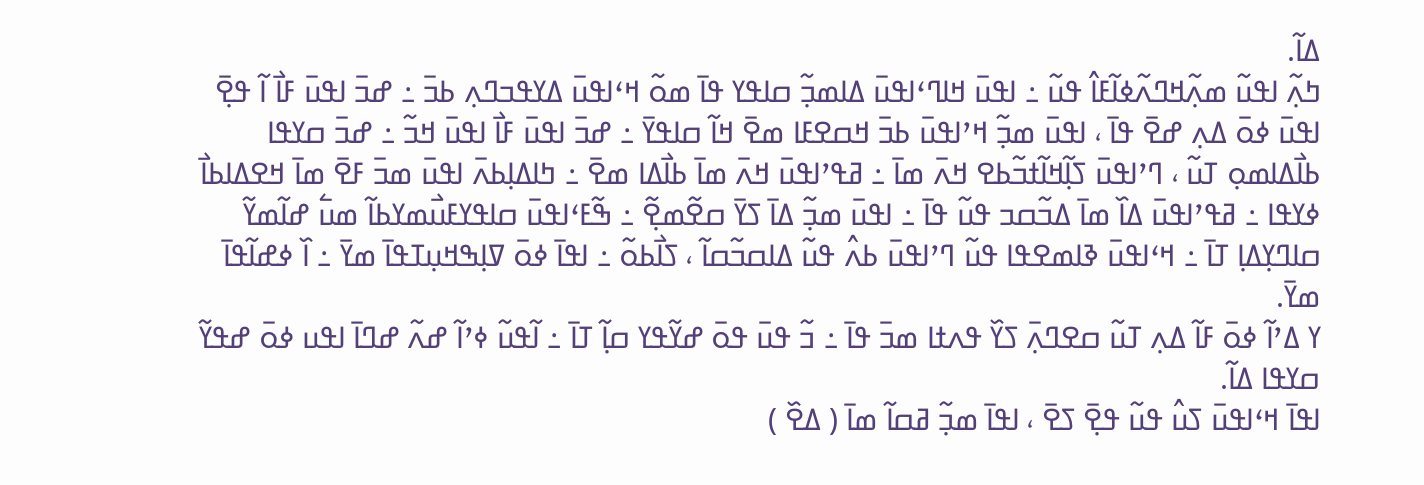ߡߊ߬.
ߤߍ߲߬ ߊߟߎ߬ ߘߍ߲߬ߞߣߍ߬ߦߊ߬ߓߊ߮ ߟߎ߬ ߸ ߊߟߎ߫ ߞߊߣߵߊߟߎ߫ ߡߊߘߏ߲߬ ߛߊߟߌ ߟߊ߫ ߘߋ߬ ߞߵߊߟߎ߫ ߡߌߟߏߣߍ߲ ߕߏ߫ ߸ ߝߏ߫ ߊߟߎ߫ ߓߊ߯ ߊ߬ ߟߐ߲߫ ߊߟߎ߫ ߦߋ߫ ߡߍ߲ ߝߐ߫ ߟߊ߫ ، ߊߟߎ߫ ߘߏ߲߬ ߞߴߊߟߎ߫ ߕߏ߫ ߞߛߐߓߊ ߘߐ߫ ߞߊ߬ ߛߊߟߌ߫ ߸ ߝߏ߫ ߊߟߎ߫ ߓߊ߯ ߊߟߎ߫ ߞߏ߬ ߸ ߝߏ߫ ߛߌߟߊ ߕߊ߯ߡߊߘߋ߲ ߠߎ߬ ، ߣߴߊߟߎ߫ ߖߊ߲߬ߞߊ߬ߙߏ߬ߕߐ ߞߍ߫ ߘߊ߫ ߸ ߥߟߴߊߟߎ߫ ߞߍ߫ ߘߊ߫ ߕߊ߯ߡߊ ߘߐ߫ ߸ ߤߊߡߊ߲ߕߍ߫ ߊߟߎ߫ ߘߏ߫ ߓߐ߫ ߘߊ߫ ߞߐߡߊߕߊ߯ ߦߌߟߊ ߸ ߥߟߴߊߟߎ߫ ߡߊ߰ ߘߊ߫ ߡߏ߬ߛߏ ߟߎ߬ ߟߊ߫ ߸ ߊߟߎ߫ ߘߏ߲߬ ߡߊ߫ ߖߌ߫ ߛߐ߬ߘߐ߲߬ ߸ ߒ߬ߓߵߊߟߎ߫ ߛߊߟߌߓߎ߯ߘߌߕߊ߬ ߘߎ߱ ߝߊ߬ߘߌ߬ ߛߊߣߌ߲ߡߊ߲ ߠߊ߫ ߸ ߞߵߊߟߎ߫ ߢߊߘߐߟߊ ߟߎ߬ ߣߴߊߟߎ߫ ߕߍ߮ ߟߎ߬ ߡߊߛߏ߬ߛߊ߬ ، ߖߊ߯ߕߋ߬ ߸ ߊߟߊ߫ ߦߋ߫ ߜߊ߲ߒߞߎ߲ߠߟߊ߫ ߘߌ߫ ߸ ߊ߰ ߦߝߊ߬ߟߊ߫ ߘߌ߫.
ߌ ߡߴߊ߬ ߦߋ߫ ߓߊ߬ ߡߍ߲ ߠߎ߬ ߛߐߣߍ߲߫ ߖߌ߰ ߟߍߙߊ ߘߏ߫ ߟߊ߫ ߸ ߏ߬ ߟߎ߫ ߟߋ߫ ߝߌ߬ߟߌ ߛߊ߲߬ ߠߊ߫ ߸ ߊ߬ߟߎ߬ ߦߴߊ߬ ߝߍ߬ ߝߣߊ߫ ߊߟߎ ߦߋ߫ ߝߟߌ߬ ߛߌߟߊ ߡߊ߬.
ߊߟߊ߫ ߞߵߊߟߎ߫ ߖߎ߮ ߟߎ߬ ߟߐ߲߫ ߖߐ߫ ، ߊߟߊ߫ ߘߏ߲߬ ߥߛߊ߬ ߘߊ߫ ( ߡߐ߰ )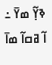ߢߌ߲߬ ߘߌ߫ ߸ ߊ߬ ߥߛߊ߬ ߘߊ߫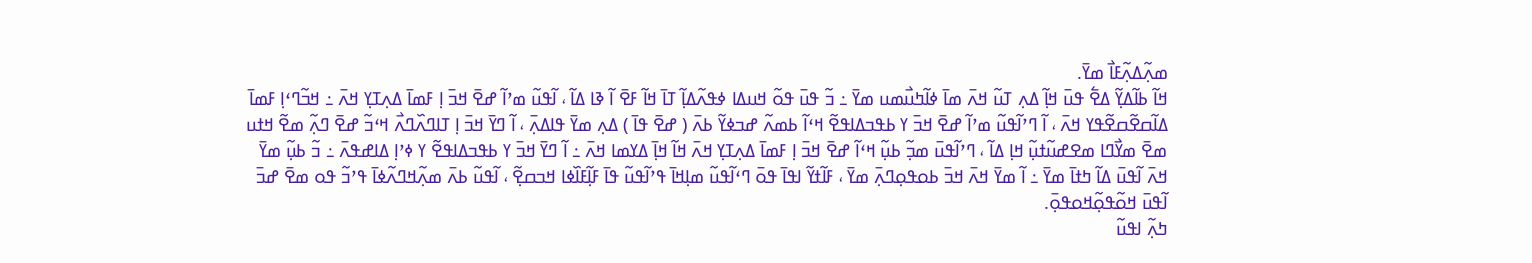ߘߍ߲߬ߡߍ߲߬ߓߊ߯ ߘߌ߫.
ߞߊ߬ ߕߊ߬ߡߌ߲߬ ߡߐ߱ ߟߎ߫ ߞߊ߲߬ ߡߍ߲ ߠߎ߬ ߞߍ߫ ߘߊ߫ ߦߊ߬ߤߎ߯ߘߎ ߘߌ߫ ߸ ߏ߬ ߟߎ߫ ߟߋ߬ ߞߎߡߊ ߦߟߍ߬ߡߊ߲߬ ߠߊ߫ ߞߊ߬ ߓߐ߫ ߊ߬ ߢߊ ߡߊ߬ ، ߊ߬ߟߎ߬ ߘߴߊ߬ ߝߐ߫ ߞߏ߫ ߊ߲ ߓߘߊ߫ ߡߍ߲ߠߌ߲ ߞߍ߫ ߸ ߞߏ߬ߣߵߊ߲ ߓߘߊ߫ ߡߊ߬ߛߐ߬ߛߐ߬ߟߌ ߞߍ߫ ، ߊ߬ ߣߴߊ߬ߟߎ߬ ߘߴߊ߬ ߝߐ߫ ߞߏ߫ ߌ ߕߟߏߡߊߟߐ߬ ߞߵߊ߬ ߕߘߍ߬ ߝߏߦߌ߬ ߕߍ߫ ( ߝߐ߫ ߟߊ߫ ) ߡߍ߲ ߘߌ߫ ߟߊߡߍ߲߫ ، ߊ߬ ߣߌ߫ ߞߏ߫ ߊ߲ ߠߊߣߍ߰ߣߍ߯ ߞߵߏ߬ ߝߐ߫ ߣߍ߲߬ ߘߐ߬ ߞߙߎ ߘߐ߫ ߘߌ߯ߣߊ ߘߐߝߎ߬ߙߎ߲߬ ߞߊ߲ ߡߊ߬ ، ߣߴߊ߬ߟߎ߫ ߘߏ߲߬ ߕߎ߲߬ ߞߵߊ߬ ߝߐ߫ ߞߏ߫ ߊ߲ ߓߘߊ߫ ߡߍ߲ߠߌ߲ ߞߍ߫ ߞߊ߬ ߞߊ߲߫ ߡߌߘߊ ߞߍ߫ ߸ ߊ߬ ߣߌ߫ ߞߏ߫ ߌ ߕߟߏߡߊߟߐ߬ ߌ ߦߴߊ߲ ߡߊߝߟߍ߫ ߸ ߏ߬ ߕߎ߲߬ ߘߌ߫ ߞߍ߫ ߊ߬ߟߎ߫ ߡߊ߬ ߤߙߊ߫ ߘߌ߫ ߸ ߊ߬ ߘߌ߫ ߞߍ߫ ߞߏ߫ ߕߋߟߋ߲ߣߍ߲߫ ߘߌ߫ ، ߓߊ߬ߙߌ߬ ߊߟߊ߫ ߟߋ߫ ߣߵߊ߬ߟߎ߬ ߘߊ߲ߞߊ߫ ߟߴߊ߬ߟߎ߬ ߟߊ߫ ߓߊ߲߬ߓߊ߰ߦߊ ߞߏߛߐ߲߬ ، ߊ߬ߟߎ߬ ߕߍ߫ ߘߍ߲߬ߞߣߍ߬ߦߊ߫ ߟߴߏ߬ ߟߋ ߘߐ߫ ߝߏ߫ ߊ߬ߟߎ߫ ߞߋ߬ߟߋ߲߬ߞߋߟߋ߲߫.
ߤߍ߲߬ ߊߟߎ߬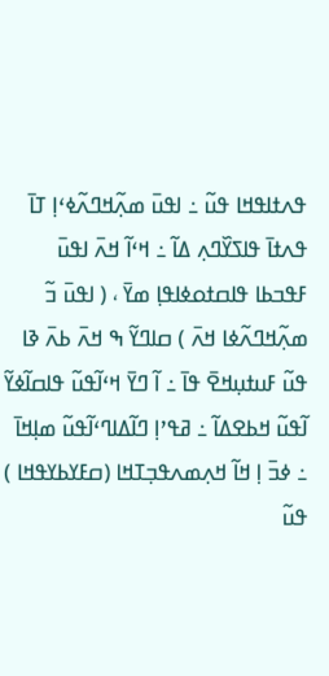ߟߍߙߊߟߞߊ ߟߎ߬ ߸ ߊߟߎ߫ ߘߍ߲߬ߞߣߍ߬ߦߵߊ߲ ߠߊ߫ ߟߍߙߊ߫ ߟߊߖߌ߰ߣߍ߲ ߡߊ߬ ߸ ߞߵߊ߬ ߞߍ߫ ߊߟߎ߫ ߓߟߏߕߊ ߟߊߛߙߋߦߊߟߊ߲ ߘߌ߫ ، ( ߊߟߎ߫ ߏ߬ ߘߍ߲߬ߞߣߍ߬ߦߊ ߞߍ߫ ) ߛߊߣߌ߬ ߒ ߞߍ߫ ߕߍ߫ ߢߊ ߟߎ߬ ߓߎߙߎ߲ߞߐ߫ ߟߊ߫ ߸ ߊ߬ ߣߌ߫ ߞߵߊ߬ߟߎ߬ ߟߊߛߊ߬ߦߌ߬ ߊ߬ߟߎ߬ ߞߕߐߡߊ߬ ߸ ߥߟߴߊ߲ ߣߊ߬ߡߊߣߵߊ߬ߟߎ߬ ߘߊ߲ߞߊ߫ ߸ ߦߏ߫ ߊ߲ ߞߊ߬ ߞߍ߲ߘߍߟߏ߲ߠߞߊ (ߛߓߌߕߌߟߞߊ ) ߟߎ߬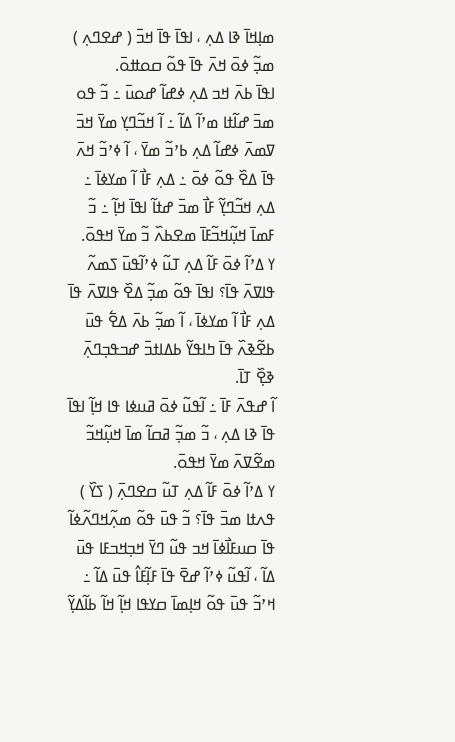ߘߊ߲ߞߊ߫ ߢߊ ߡߍ߲ ، ߊߟߊ߫ ߟߊ߫ ߞߏ߫ ( ߝߐߣߍ߲ ) ߘߏ߲߬ ߦߋ߫ ߞߍ߫ ߟߊ߫ ߟߋ߬ ߛߋߚߋ߫.
ߊߟߊ߫ ߕߍ߫ ߞߏ ߡߍ߲ ߦߝߊ߬ ߝߋߎ߫ ߸ ߏ߬ ߟߋ ߘߏ߫ ߝߊ߬ߙߊ ߘߴߊ߬ ߡߊ߬ ߸ ߊ߬ ߞߏ߬ߣߌ߲ ߘߌ߫ ߞߏ߫ ߜߘߍ߫ ߦߝߊ߬ ߡߍ߲ ߕߴߏ߬ ߘߌ߫ ، ߊ߬ ߦߴߏ߬ ߞߍ߫ ߟߊ߫ ߡߐ߰ ߟߋ߬ ߦߋ߫ ߸ ߡߍ߲ ߓߊ߯ ߊ߬ ߘߌߦߊ߫ ߸ ߡߍ߲ ߞߏ߬ߣߌ߲߬ ߓߊ߯ ߘߏ߫ ߝߙߊ߬ ߊߟߊ߫ ߞߊ߲߬ ߸ ߏ߬ ߓߘߊ߫ ߞߎ߲߬ߞߏ߬ߓߊ߫ ߘߐߕߍ߰ ߏ߬ ߘߌ߫ ߞߟߋ߫.
ߌ ߡߴߊ߬ ߦߋ߫ ߓߊ߬ ߡߍ߲ ߠߎ߬ ߦߴߊ߬ߟߎ߫ ߖߘߍ߬ ߟߊߜߍ߫ ߟߊ߫؟ ߊߟߊ߫ ߟߋ߬ ߘߏ߲߬ ߡߐ߰ ߟߊߜߍ߫ ߟߊ߫ ߡߍ߲ ߓߊ߯ ߊ߬ ߘߌߦߊ߫ ، ߊ߬ ߘߏ߲߬ ߕߍ߫ ߡߐ߱ ߟߎ߫ ߕߐ߬ߢߍ߰ ߟߊ߫ ߤߊߟߌ߬ ߕߡߊߙߏ߫ ߝߏߟߏ߲ߣߍ߲߫ ߢߐ߲߰ ߠߊ߫.
ߊ߬ ߝߟߍ߫ ߓߊ߫ ߸ ߊ߬ߟߎ߬ ߦߋ߫ ߥߎߦߊ ߟߊ ߞߊ߲߬ ߊߟߊ߫ ߟߊ߫ ߢߊ ߡߍ߲ ، ߏ߬ ߘߏ߲߬ ߥߛߊ߬ ߘߊ߫ ߞߎ߲߬ߞߏ߬ ߘߐ߬ߜߍ߫ ߘߌ߫ ߞߟߋ߫.
ߌ ߡߴߊ߬ ߦߋ߫ ߓߊ߬ ߡߍ߲ ߠߎ߬ ߛߐߣߍ߲߫ ( ߖߌ߰ ) ߟߍߙߊ ߘߏ߫ ߟߊ߫؟ ߏ߬ ߟߎ߫ ߟߋ߬ ߘߍ߲߬ߞߣߍ߬ߦߊ߬ ߟߊ߫ ߛߎߓߊ߯ߦߊ߫ ߞߏ ߟߎ߬ ߣߌ߫ ߞߏ߲ߞߏߓߊ ߟߎ߫ ߡߊ߬ ، ߊ߬ߟߎ߬ ߦߴߊ߬ ߝߐ߫ ߟߊ߫ ߓߊ߲߬ߓߊ߮ ߟߎ߫ ߡߊ߬ ߸ ߞߴߏ߬ ߟߎ߫ ߟߋ߬ ߞߊ߲ߘߊ߫ ߛߌߟߊ ߞߊ߲߬ ߞߊ߬ ߕߊ߬ߡߌ߲߬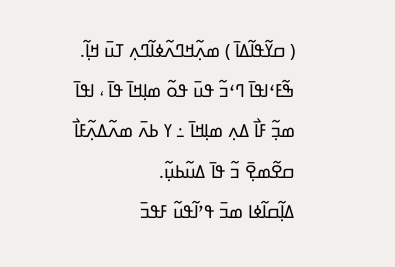( ߛߌ߬ߟߊ߬ߡߊ߫ ) ߘߍ߲߬ߞߣߍ߬ߦߊ߬ߣߍ߲ ߠߎ߫ ߞߊ߲߬.
ߒ߬ߓߵߊߟߊ߫ ߣߵߏ߬ ߟߎ߫ ߟߋ߬ ߘߊ߲ߞߊ߫ ߟߊ߫ ، ߊߟߊ߫ ߘߏ߲߬ ߓߊ߯ ߡߍ߲ ߘߊ߲ߞߊ߫ ߸ ߌ ߕߍ߫ ߘߍ߬ߡߍ߲߬ߓߊ߯ ߛߐ߬ߘߐ߲߫ ߏ߬ ߟߊ߫ ߡߎ߬ߕߎ߲߬.
ߡߊ߲߬ߛߊ߬ߦߊ ߘߏ߫ ߟߴߊ߬ߟߎ߬ ߓߟߏ߫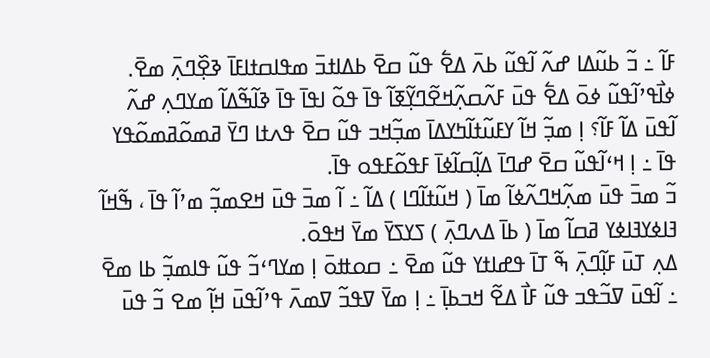ߓߊ߬ ߸ ߏ߬ ߕߎ߬ߡߊ ߝߍ߬ ߊ߬ߟߎ߬ ߕߍ߫ ߡߐ߱ ߟߎ߬ ߛߐ߫ ߕߡߊߙߏ߫ ߘߟߊߛߙߊߓߊ߫ ߢߐ߲߰ߣߍ߲߫ ߘߐ߫.
ߦߊ߯ߟߴߊ߬ߟߎ߬ ߦߋ߫ ߡߐ߱ ߟߎ߫ ߓߍ߬ߛߍ߲߬ߞߐ߬ߣߌ߲߬ߧߊ߬ ߟߊ߫ ߟߋ߬ ߊߟߊ߫ ߟߊ߫ ߢߊ߬ߒ߬ߡߊ߬ ߘߌߣߍ߲ ߝߍ߬ ߊ߬ߟߎ߫ ߡߊ߬ ߓߊ߬؟ ߊ߲ ߘߏ߲߬ ߞߊ߬ ߌߓߎ߬ߙߊ߬ߤߌߡߊ߫ ߘߏ߲߬ߞߏ ߟߎ߬ ߛߐ߫ ߟߍߙߊ ߣߌ߫ ߥߘߋ߬ߥߘߋ߬ߟߌ ߟߊ߫ ߸ ߊ߲ ߞߵߊ߬ߟߎ߬ ߛߐ߫ ߝߣߊ߫ ߡߊ߲߬ߛߊ߬ߦߊ߫ ߓߟߋ߬ߓߟߋ ߟߊ߫.
ߏ߬ ߘߏ߫ ߟߎ߫ ߘߍ߲߬ߞߣߍ߬ߦߊ߬ ߘߊ߫ ( ߞߎ߬ߙߊ߬ߣߊ ) ߡߊ߬ ߸ ߊ߬ ߘߏ߫ ߟߎ߫ ߞߐߘߏ߲߬ ߘߴߊ߬ ߟߊ߫ ، ߒ߬ߞߊ߬ ߔߊߦߌߔߊߦߌ ߥߛߊ߬ ߘߊ߫ ( ߕߊ߫ ߡߍߣߍ߲߫ ) ߖߌߖߌ߫ ߘߌ߫ ߞߟߋ߫.
ߡߍ߲ ߠߎ߫ ߓߊ߲߬ߣߍ߲߫ ߒ߬ ߠߊ߫ ߟߝߊߙߌ ߟߎ߬ ߘߐ߫ ߸ ߛߋߚߋ߫ ߊ߲ ߘߌߣߵߏ߬ ߟߎ߬ ߟߊߘߏ߲߬ ߕߊ ߘߐ߫ ߸ ߊ߬ߟߎ߫ ߜߏ߬ߟߏ ߟߎ߬ ߓߊ߯ ߡߐ߬ ߞߏߕߊ߲߫ ߸ ߊ߲ ߘߌ߫ ߜߟߏ߬ ߜߘߍ߫ ߟߴߊ߬ߟߎ߫ ߞߊ߲߬ ߘߐ ߏ߬ ߟߎ߫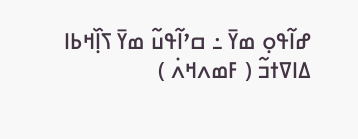ߝߊ߬ߟߋ߲ ߘߌ߫ ߸ ߛߴߊ߬ߟߎ߬ ߘߌ߫ ߖߊ߲߰ߞߕߊ ߡߊߜߙߏ߬ ( ߓߘߍߞߍ߭ )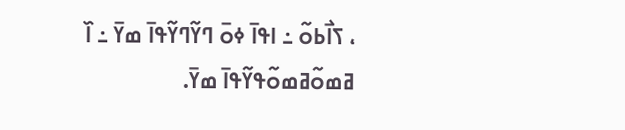، ߖߊ߯ߕߋ߬ ߸ ߊߟߊ߫ ߦߋ߫ ߣߌ߬ߣߌ߬ߟߊ߫ ߘߌ߫ ߸ ߊ߰ ߥߘߋ߬ߥߘߋ߬ߟߌ߬ߟߊ߫ ߘߌ߫.